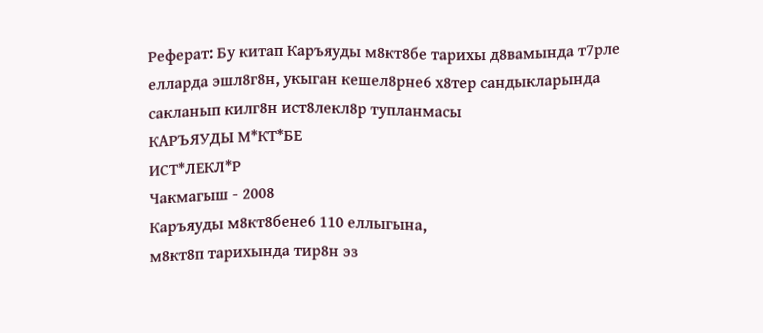Реферат: Бу китап Каръяуды м8кт8бе тарихы д8вамында т7рле елларда эшл8г8н, укыган кешел8рне6 х8тер сандыкларында сакланып килг8н ист8лекл8р тупланмасы
КАРЪЯУДЫ М*КТ*БЕ
ИСТ*ЛЕКЛ*Р
Чакмагыш - 2008
Каръяуды м8кт8бене6 110 еллыгына,
м8кт8п тарихында тир8н эз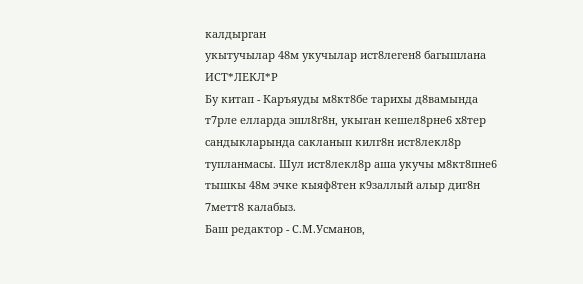калдырган
укытучылар 48м укучылар ист8леген8 багышлана
ИСТ*ЛЕКЛ*Р
Бу китап - Каръяуды м8кт8бе тарихы д8вамында т7рле елларда эшл8г8н, укыган кешел8рне6 х8тер сандыкларында сакланып килг8н ист8лекл8р тупланмасы. Шул ист8лекл8р аша укучы м8кт8пне6 тышкы 48м эчке кыяф8тен к9заллый алыр диг8н 7метт8 калабыз.
Баш редактор - С.М.Усманов,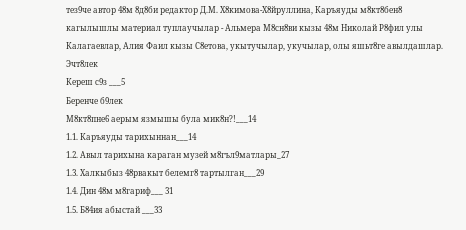тез9че автор 48м 8д8би редактор Д.М. Х8кимова-Х8йруллина, Каръяуды м8кт8бен8 кагылышлы материал туплаучылар - Альмера М8сн8ви кызы 48м Николай Р8фил улы Калагаевлар, Алия Фаил кызы С8етова, укытучылар, укучылар, олы яшьт8ге авылдашлар.
Эчт8лек
Кереш с9з ___5
Беренче б9лек
М8кт8пне6 аерым язмышы була мик8н?!___14
1.1. Каръяуды тарихыннан___14
1.2. Авыл тарихына караган музей м8гъл9матлары_27
1.3. Халкыбыз 48рвакыт белемг8 тартылган___29
1.4. Дин 48м м8гариф___ 31
1.5. Б84ия абыстай ___33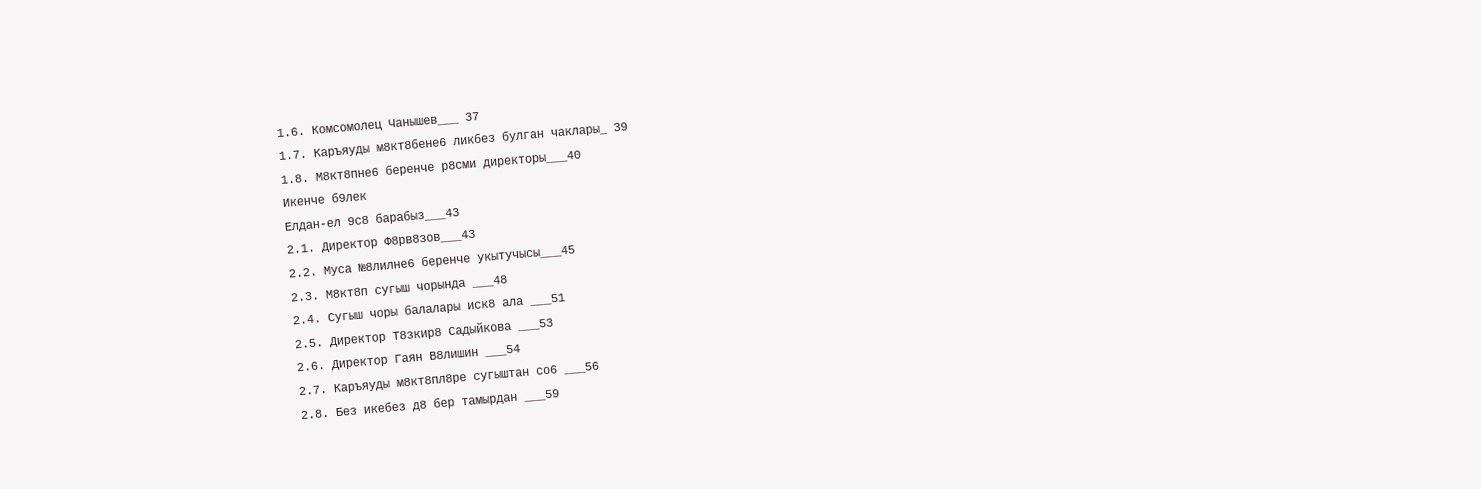1.6. Комсомолец Чанышев___ 37
1.7. Каръяуды м8кт8бене6 ликбез булган чаклары_ 39
1.8. М8кт8пне6 беренче р8сми директоры___40
Икенче б9лек
Елдан-ел 9с8 барабыз___43
2.1. Директор Ф8рв8зов___43
2.2. Муса №8лилне6 беренче укытучысы___45
2.3. М8кт8п сугыш чорында ___48
2.4. Сугыш чоры балалары иск8 ала ___51
2.5. Директор Т8зкир8 Садыйкова ___53
2.6. Директор Гаян В8лишин ___54
2.7. Каръяуды м8кт8пл8ре сугыштан со6 ___56
2.8. Без икебез д8 бер тамырдан ___59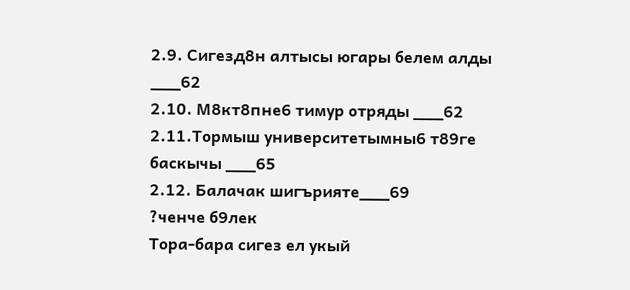2.9. Сигезд8н алтысы югары белем алды ___62
2.10. М8кт8пне6 тимур отряды ___62
2.11.Тормыш университетымны6 т89ге баскычы ___65
2.12. Балачак шигърияте___69
?ченче б9лек
Тора-бара сигез ел укый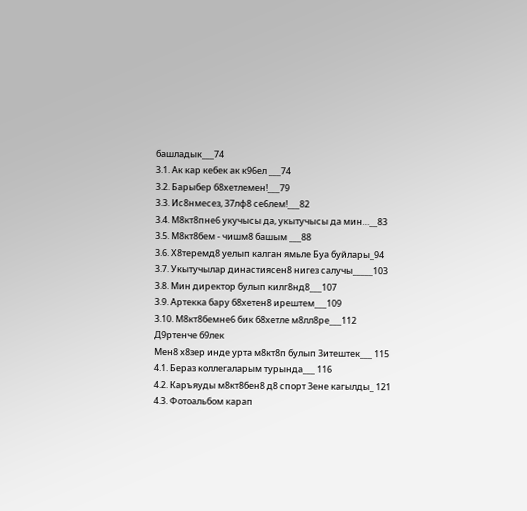башладык___74
3.1. Ак кар кебек ак к96ел ___74
3.2. Барыбер б8хетлемен!___79
3.3. Ис8нмесез, З7лф8 се6лем!___82
3.4. М8кт8пне6 укучысы да, укытучысы да мин…__83
3.5. М8кт8бем - чишм8 башым ___88
3.6. Х8теремд8 уелып калган ямьле Буа буйлары_94
3.7. Укытучылар династиясен8 нигез салучы_____103
3.8. Мин директор булып килг8нд8___107
3.9. Артекка бару б8хетен8 ирештем___109
3.10. М8кт8бемне6 бик б8хетле м8лл8ре___112
Д9ртенче б9лек
Мен8 х8зер инде урта м8кт8п булып 3итештек___ 115
4.1. Бераз коллегаларым турында___ 116
4.2. Каръяуды м8кт8бен8 д8 спорт 3ене кагылды_ 121
4.3. Фотоальбом карап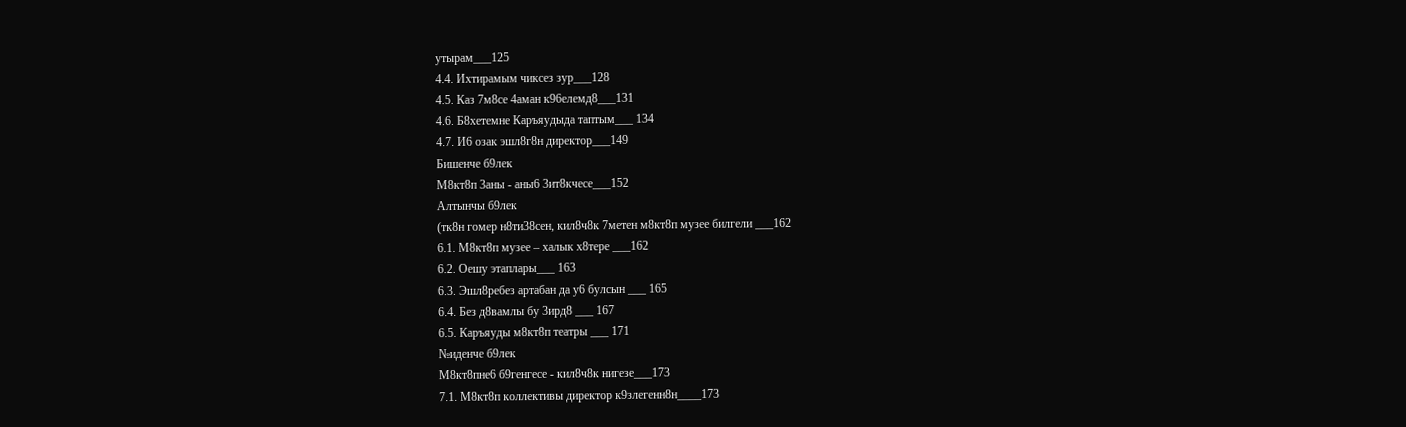утырам___125
4.4. Ихтирамым чиксез зур___128
4.5. Каз 7м8се 4аман к96елемд8___131
4.6. Б8хетемне Каръяудыда таптым___ 134
4.7. И6 озак эшл8г8н директор___149
Бишенче б9лек
М8кт8п 3аны - аны6 3ит8кчесе___152
Алтынчы б9лек
(тк8н гомер н8ти38сен, кил8ч8к 7метен м8кт8п музее билгели ___162
6.1. М8кт8п музее – халык х8тере ___162
6.2. Оешу этаплары___ 163
6.3. Эшл8ребез артабан да у6 булсын ___ 165
6.4. Без д8вамлы бу 3ирд8 ___ 167
6.5. Каръяуды м8кт8п театры ___ 171
№иденче б9лек
М8кт8пне6 б9генгесе - кил8ч8к нигезе___173
7.1. М8кт8п коллективы директор к9злегенн8н____173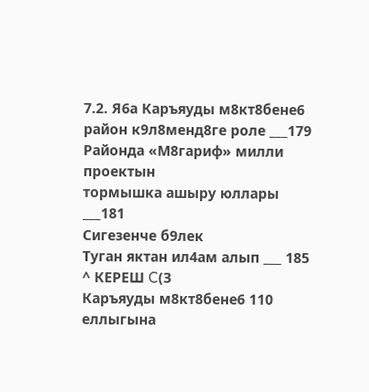7.2. Я6а Каръяуды м8кт8бене6 район к9л8менд8ге роле ___179
Районда «М8гариф» милли проектын
тормышка ашыру юллары ___181
Сигезенче б9лек
Туган яктан ил4ам алып ___ 185
^ КЕРЕШ C(З
Каръяуды м8кт8бене6 110 еллыгына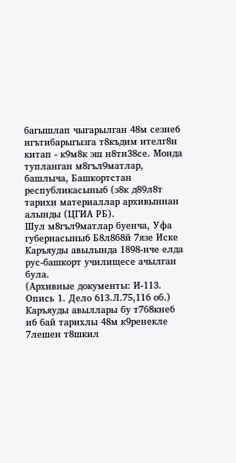багышлап чыгарылган 48м сезне6 игътибарыгызга т8къдим ителг8н китап - к9м8к эш н8ти38се. Монда тупланган м8гъл9матлар, башлыча, Башкортстан республикасыны6 (з8к д89л8т тарихи материаллар архивыннан алынды (ЦГИА РБ).
Шул м8гъл9матлар буенча, Уфа губернасыны6 Б8л8б8й 7язе Иске Каръяуды авылында 1898-нче елда рус-башкорт училищесе ачылган була.
(Архивные документы: И-113. Опись 1. Дело 613.Л.75,116 об.)
Каръяуды авыллары бу т7б8кне6 и6 бай тарихлы 48м к9ренекле 7лешен т8шкил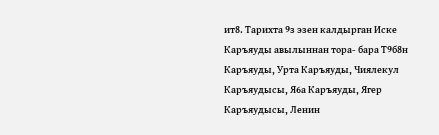ит8. Тарихта 9з эзен калдырган Иске Каръяуды авылыннан тора- бара Т9б8н Каръяуды, Урта Каръяуды, Чиялекул Каръяудысы, Я6а Каръяуды, Ягер Каръяудысы, Ленин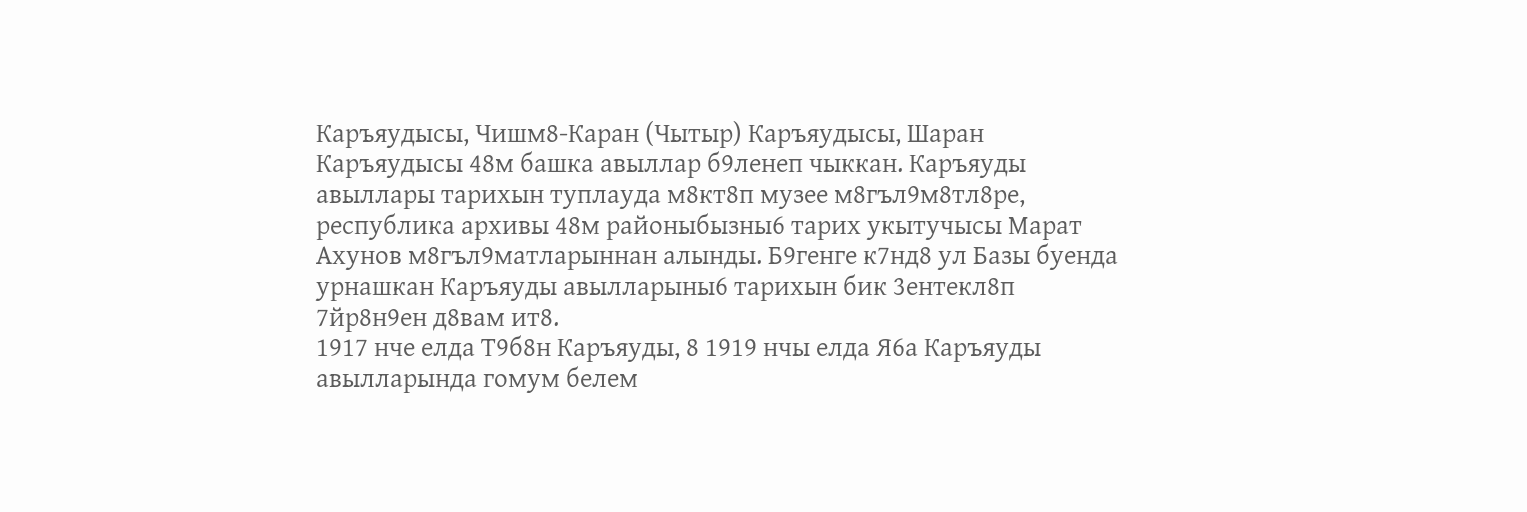Каръяудысы, Чишм8-Каран (Чытыр) Каръяудысы, Шаран Каръяудысы 48м башка авыллар б9ленеп чыккан. Каръяуды авыллары тарихын туплауда м8кт8п музее м8гъл9м8тл8ре, республика архивы 48м районыбызны6 тарих укытучысы Марат Ахунов м8гъл9матларыннан алынды. Б9генге к7нд8 ул Базы буенда урнашкан Каръяуды авылларыны6 тарихын бик 3ентекл8п 7йр8н9ен д8вам ит8.
1917 нче елда Т9б8н Каръяуды, 8 1919 нчы елда Я6а Каръяуды авылларында гомум белем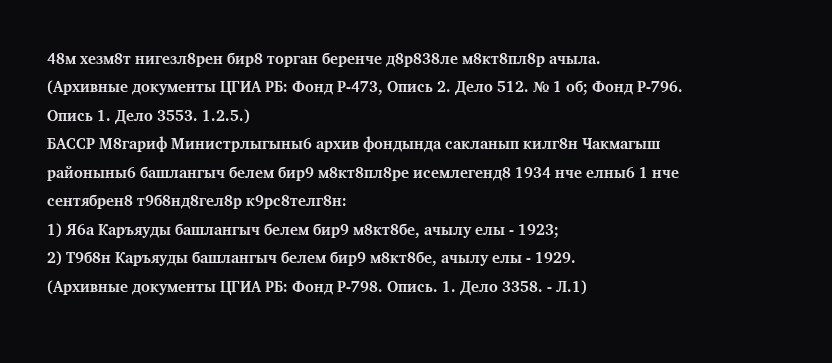48м хезм8т нигезл8рен бир8 торган беренче д8р838ле м8кт8пл8р ачыла.
(Архивные документы ЦГИА РБ: Фонд Р-473, Опись 2. Дело 512. № 1 об; Фонд Р-796. Опись 1. Дело 3553. 1.2.5.)
БАССР М8гариф Министрлыгыны6 архив фондында сакланып килг8н Чакмагыш районыны6 башлангыч белем бир9 м8кт8пл8ре исемлегенд8 1934 нче елны6 1 нче сентябрен8 т9б8нд8гел8р к9рс8телг8н:
1) Я6а Каръяуды башлангыч белем бир9 м8кт8бе, ачылу елы - 1923;
2) Т9б8н Каръяуды башлангыч белем бир9 м8кт8бе, ачылу елы - 1929.
(Архивные документы ЦГИА РБ: Фонд Р-798. Опись. 1. Дело 3358. - Л.1)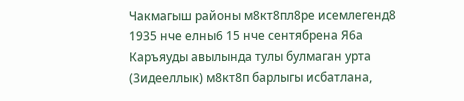Чакмагыш районы м8кт8пл8ре исемлегенд8 1935 нче елны6 15 нче сентябрена Я6а Каръяуды авылында тулы булмаган урта (3идееллык) м8кт8п барлыгы исбатлана,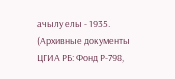ачылу елы - 1935.
(Архивные документы ЦГИА РБ: Фонд Р-798,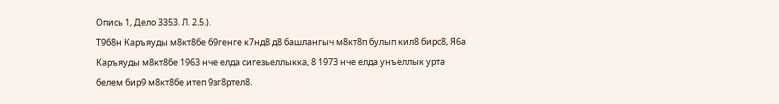Опись 1, Дело 3353. Л. 2.5.).
Т9б8н Каръяуды м8кт8бе б9генге к7нд8 д8 башлангыч м8кт8п булып кил8 бирс8, Я6а Каръяуды м8кт8бе 1963 нче елда сигезьеллыкка, 8 1973 нче елда унъеллык урта белем бир9 м8кт8бе итеп 9зг8ртел8.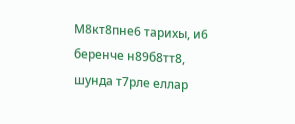М8кт8пне6 тарихы, и6 беренче н89б8тт8, шунда т7рле еллар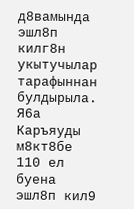д8вамында эшл8п килг8н укытучылар тарафыннан булдырыла. Я6а Каръяуды м8кт8бе 110 ел буена эшл8п кил9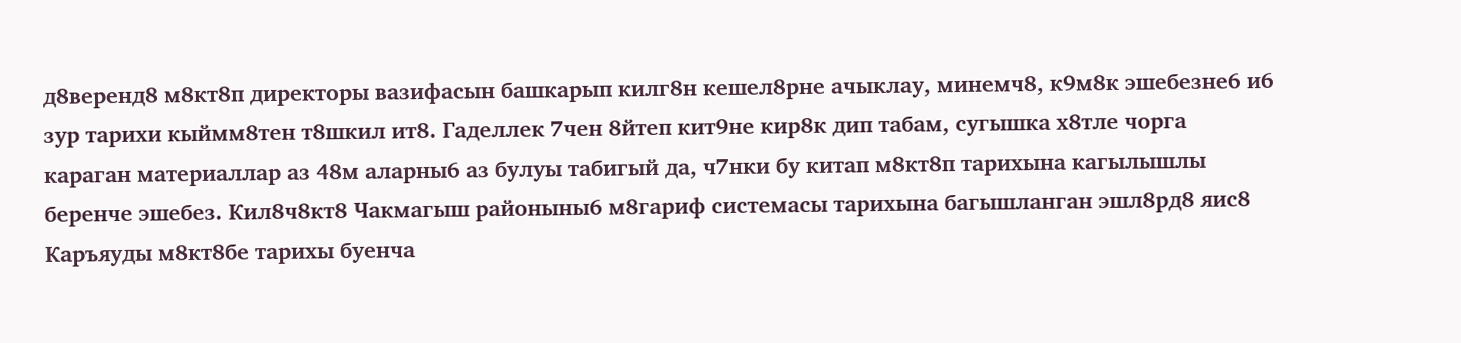д8веренд8 м8кт8п директоры вазифасын башкарып килг8н кешел8рне ачыклау, минемч8, к9м8к эшебезне6 и6 зур тарихи кыймм8тен т8шкил ит8. Гаделлек 7чен 8йтеп кит9не кир8к дип табам, сугышка х8тле чорга караган материаллар аз 48м аларны6 аз булуы табигый да, ч7нки бу китап м8кт8п тарихына кагылышлы беренче эшебез. Кил8ч8кт8 Чакмагыш районыны6 м8гариф системасы тарихына багышланган эшл8рд8 яис8 Каръяуды м8кт8бе тарихы буенча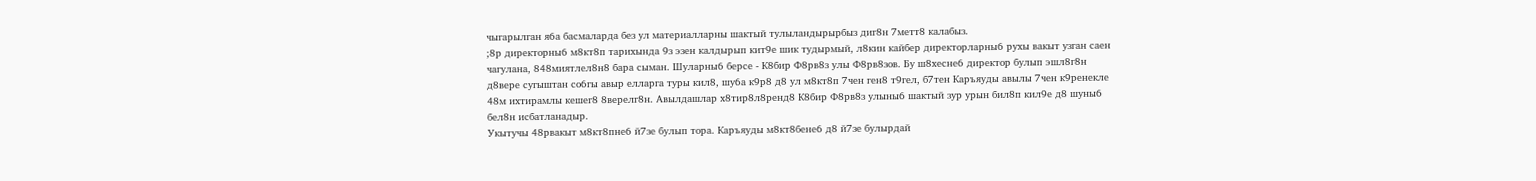чыгарылган я6а басмаларда без ул материалларны шактый тулыландырырбыз диг8н 7метт8 калабыз.
;8р директорны6 м8кт8п тарихында 9з эзен калдырып кит9е шик тудырмый, л8кин кайбер директорларны6 рухы вакыт узган саен чагулана, 848миятлел8н8 бара сыман. Шуларны6 берсе - К8бир Ф8рв8з улы Ф8рв8зов. Бу ш8хесне6 директор булып эшл8г8н д8вере сугыштан со6гы авыр елларга туры кил8, шу6а к9р8 д8 ул м8кт8п 7чен ген8 т9гел, б7тен Каръяуды авылы 7чен к9ренекле 48м ихтирамлы кешег8 8верелг8н. Авылдашлар х8тир8л8ренд8 К8бир Ф8рв8з улыны6 шактый зур урын бил8п кил9е д8 шуны6 бел8н исбатланадыр.
Укытучы 48рвакыт м8кт8пне6 й7зе булып тора. Каръяуды м8кт8бене6 д8 й7зе булырдай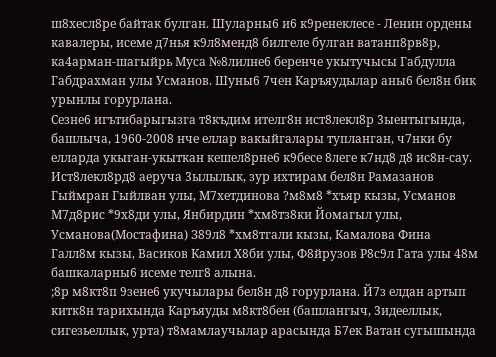ш8хесл8ре байтак булган. Шуларны6 и6 к9ренеклесе - Ленин ордены кавалеры, исеме д7нья к9л8менд8 билгеле булган ватанп8рв8р, ка4арман-шагыйрь Муса №8лилне6 беренче укытучысы Габдулла Габдрахман улы Усманов. Шуны6 7чен Каръяудылар аны6 бел8н бик урынлы горурлана.
Сезне6 игътибарыгызга т8къдим ителг8н ист8лекл8р 3ыентыгында, башлыча, 1960-2008 нче еллар вакыйгалары тупланган, ч7нки бу елларда укыган-укыткан кешел8рне6 к9бесе 8леге к7нд8 д8 ис8н-сау. Ист8лекл8рд8 аеруча 3ылылык, зур ихтирам бел8н Рамазанов Гыймран Гыйлван улы, М7хетдинова ?м8м8 *хъяр кызы, Усманов М7д8рис *9х8ди улы, Янбирдин *хм8тз8ки Йомагыл улы, Усманова(Мостафина) З89л8 *хм8тгали кызы, Камалова Фина Галл8м кызы, Васиков Камил Х8би улы, Ф8йрузов Р8с9л Гата улы 48м башкаларны6 исеме телг8 алына.
;8р м8кт8п 9зене6 укучылары бел8н д8 горурлана. Й7з елдан артып китк8н тарихында Каръяуды м8кт8бен (башлангыч, 3идееллык, сигезьеллык, урта) т8мамлаучылар арасында Б7ек Ватан сугышында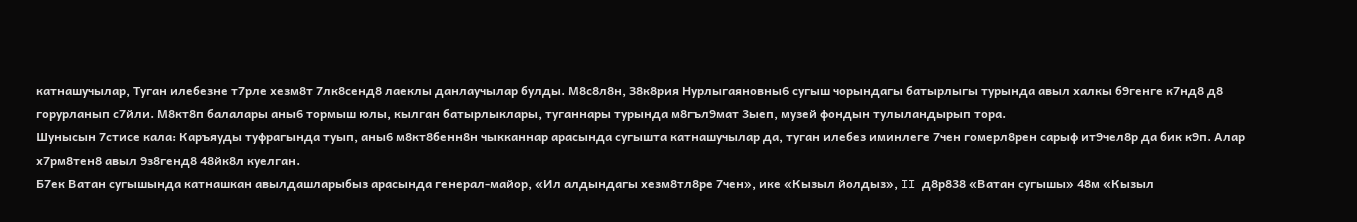катнашучылар, Туган илебезне т7рле хезм8т 7лк8сенд8 лаеклы данлаучылар булды. М8с8л8н, З8к8рия Нурлыгаяновны6 сугыш чорындагы батырлыгы турында авыл халкы б9генге к7нд8 д8 горурланып с7йли. М8кт8п балалары аны6 тормыш юлы, кылган батырлыклары, туганнары турында м8гъл9мат 3ыеп, музей фондын тулыландырып тора.
Шунысын 7стисе кала: Каръяуды туфрагында туып, аны6 м8кт8бенн8н чыкканнар арасында сугышта катнашучылар да, туган илебез иминлеге 7чен гомерл8рен сарыф ит9чел8р да бик к9п. Алар х7рм8тен8 авыл 9з8генд8 48йк8л куелган.
Б7ек Ватан сугышында катнашкан авылдашларыбыз арасында генерал-майор, «Ил алдындагы хезм8тл8ре 7чен», ике «Кызыл йолдыз», II д8р838 «Ватан сугышы» 48м «Кызыл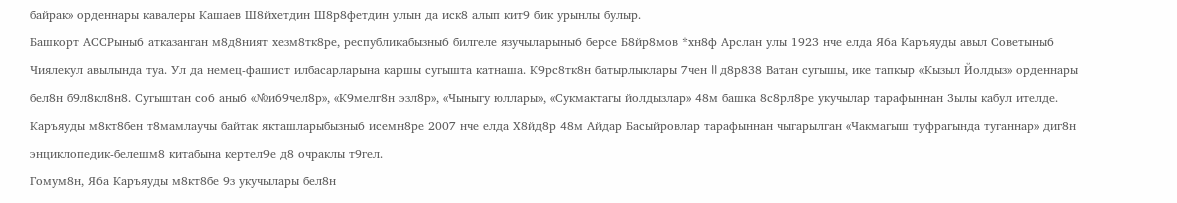байрак» орденнары кавалеры Кашаев Ш8йхетдин Ш8р8фетдин улын да иск8 алып кит9 бик урынлы булыр.
Башкорт АССРыны6 атказанган м8д8ният хезм8тк8ре, республикабызны6 билгеле язучыларыны6 берсе Б8йр8мов *хн8ф Арслан улы 1923 нче елда Я6а Каръяуды авыл Советыны6 Чиялекул авылында туа. Ул да немец-фашист илбасарларына каршы сугышта катнаша. К9рс8тк8н батырлыклары 7чен II д8р838 Ватан сугышы, ике тапкыр «Кызыл Йолдыз» орденнары бел8н б9л8кл8н8. Сугыштан со6 аны6 «№и69чел8р», «К9мелг8н эзл8р», «Чыныгу юллары», «Сукмактагы йолдызлар» 48м башка 8с8рл8ре укучылар тарафыннан 3ылы кабул ителде.
Каръяуды м8кт8бен т8мамлаучы байтак якташларыбызны6 исемн8ре 2007 нче елда Х8йд8р 48м Айдар Басыйровлар тарафыннан чыгарылган «Чакмагыш туфрагында туганнар» диг8н энциклопедик-белешм8 китабына кертел9е д8 очраклы т9гел.
Гомум8н, Я6а Каръяуды м8кт8бе 9з укучылары бел8н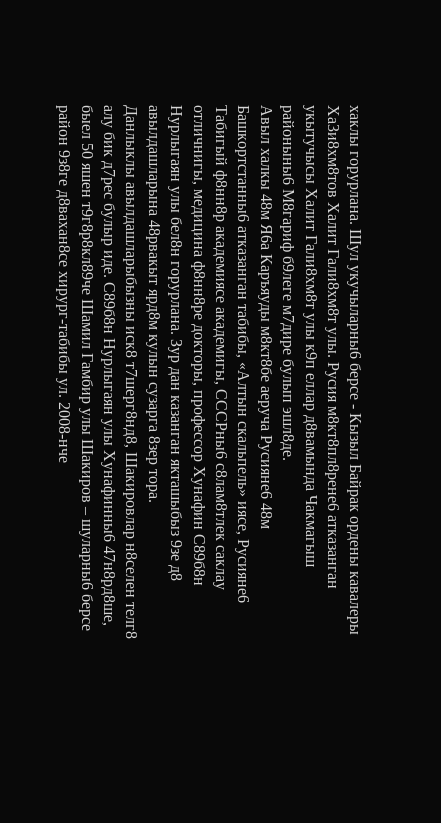хаклы горурлана. Шул укучыларны6 берсе - Кызыл Байрак ордены кавалеры Ха3и8хм8тов Халит Гали8хм8т улы. Русия м8кт8пл8рене6 атказанган укытучысы Халит Гали8хм8т улы к9п еллар д8вамында Чакмагыш районыны6 М8гариф б9леге м7дире булып эшл8де.
Авыл халкы 48м Я6а Каръяуды м8кт8бе аеруча Русияне6 48м Башкортстанны6 атказанган табибы, «Алтын скальпель» иясе, Русияне6 Табигый ф8нн8р академиясе академигы, СССРны6 с8лам8тлек саклау отличнигы, медицина ф8нн8ре докторы, профессор Хунафин С89б8н Нурлыгаян улы бел8н горурлана. Зур дан казанган якташыбыз 9зе д8 авылдашларына 48рвакыт ярд8м кулын сузарга 8зер тора.
Данлыклы авылдашларыбызны иск8 т7шерг8нд8, Шакировлар н8селен телг8 алу бик д7рес булыр иде. С89б8н Нурлыгаян улы Хунафинны6 47н8рд8ше, быел 50 яшен т9г8р8кл89че Шамил Гамбир улы Шакиров – шуларны6 берсе район 9з8ге д8вахан8се хирург-табибы ул. 2008-нче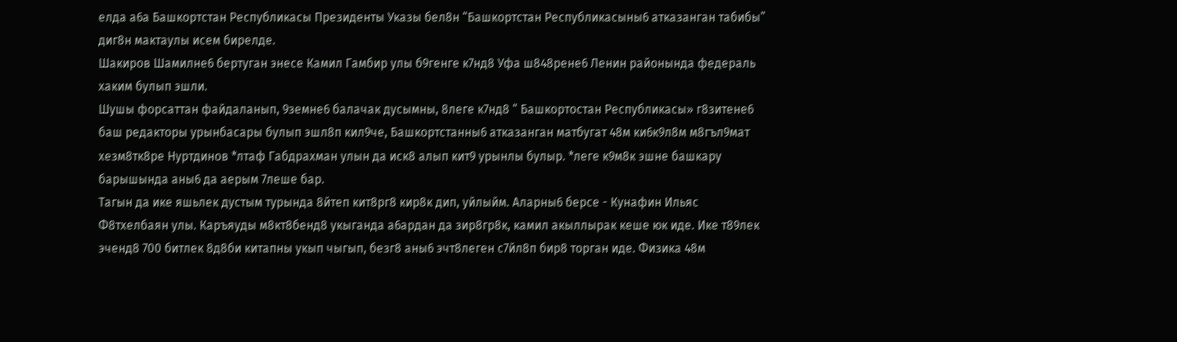елда а6а Башкортстан Республикасы Президенты Указы бел8н “Башкортстан Республикасыны6 атказанган табибы” диг8н мактаулы исем бирелде.
Шакиров Шамилне6 бертуган энесе Камил Гамбир улы б9генге к7нд8 Уфа ш848рене6 Ленин районында федераль хаким булып эшли.
Шушы форсаттан файдаланып, 9земне6 балачак дусымны, 8леге к7нд8 “ Башкортостан Республикасы» г8зитене6 баш редакторы урынбасары булып эшл8п кил9че, Башкортстанны6 атказанган матбугат 48м ки6к9л8м м8гъл9мат хезм8тк8ре Нуртдинов *лтаф Габдрахман улын да иск8 алып кит9 урынлы булыр. *леге к9м8к эшне башкару барышында аны6 да аерым 7леше бар.
Тагын да ике яшьлек дустым турында 8йтеп кит8рг8 кир8к дип, уйлыйм. Аларны6 берсе - Кунафин Ильяс Ф8тхелбаян улы. Каръяуды м8кт8бенд8 укыганда а6ардан да зир8гр8к, камил акыллырак кеше юк иде. Ике т89лек эченд8 700 битлек 8д8би китапны укып чыгып, безг8 аны6 эчт8леген с7йл8п бир8 торган иде. Физика 48м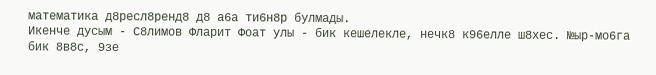математика д8ресл8ренд8 д8 а6а ти6н8р булмады.
Икенче дусым - С8лимов Фларит Фоат улы - бик кешелекле, нечк8 к96елле ш8хес. №ыр-мо6га бик 8в8с, 9зе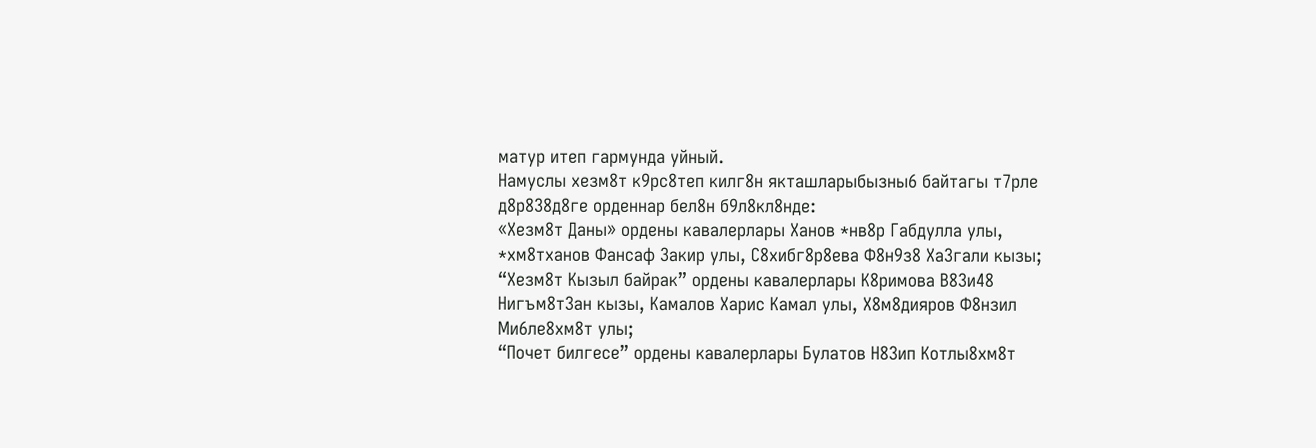матур итеп гармунда уйный.
Намуслы хезм8т к9рс8теп килг8н якташларыбызны6 байтагы т7рле д8р838д8ге орденнар бел8н б9л8кл8нде:
«Хезм8т Даны» ордены кавалерлары Ханов *нв8р Габдулла улы, *хм8тханов Фансаф Закир улы, С8хибг8р8ева Ф8н9з8 Ха3гали кызы;
“Хезм8т Кызыл байрак” ордены кавалерлары К8римова В83и48 Нигъм8т3ан кызы, Камалов Харис Камал улы, Х8м8дияров Ф8нзил Ми6ле8хм8т улы;
“Почет билгесе” ордены кавалерлары Булатов Н83ип Котлы8хм8т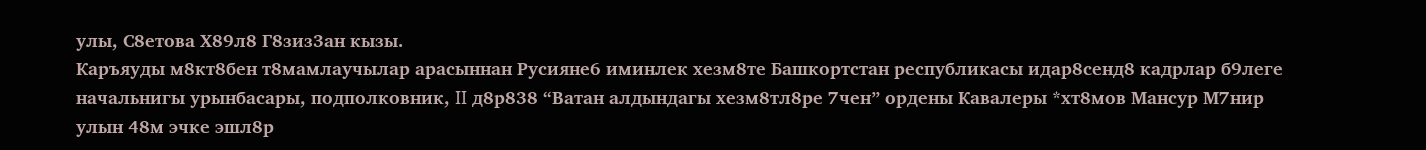улы, С8етова Х89л8 Г8зиз3ан кызы.
Каръяуды м8кт8бен т8мамлаучылар арасыннан Русияне6 иминлек хезм8те Башкортстан республикасы идар8сенд8 кадрлар б9леге начальнигы урынбасары, подполковник, II д8р838 “Ватан алдындагы хезм8тл8ре 7чен” ордены Кавалеры *хт8мов Мансур М7нир улын 48м эчке эшл8р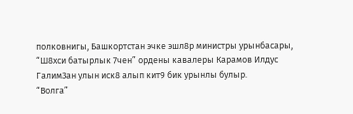полковнигы, Башкортстан эчке эшл8р министры урынбасары, “Ш8хси батырлык 7чен” ордены кавалеры Карамов Илдус Галим3ан улын иск8 алып кит9 бик урынлы булыр.
“Волга”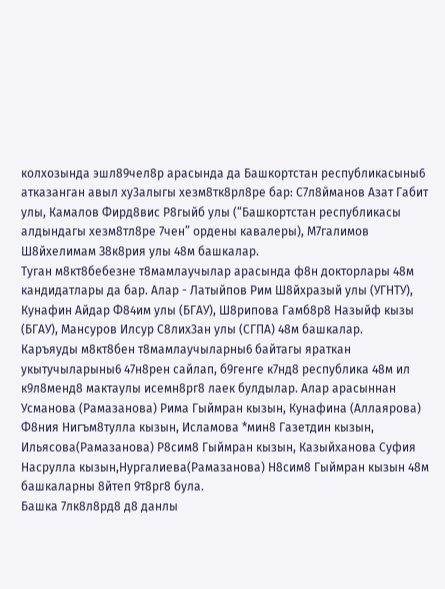колхозында эшл89чел8р арасында да Башкортстан республикасыны6 атказанган авыл ху3алыгы хезм8тк8рл8ре бар: С7л8йманов Азат Габит улы, Камалов Фирд8вис Р8гыйб улы (“Башкортстан республикасы алдындагы хезм8тл8ре 7чен” ордены кавалеры), М7галимов Ш8йхелимам З8к8рия улы 48м башкалар.
Туган м8кт8бебезне т8мамлаучылар арасында ф8н докторлары 48м кандидатлары да бар. Алар - Латыйпов Рим Ш8йхразый улы (УГНТУ), Кунафин Айдар Ф84им улы (БГАУ), Ш8рипова Гамб8р8 Назыйф кызы (БГАУ), Мансуров Илсур С8лих3ан улы (СГПА) 48м башкалар.
Каръяуды м8кт8бен т8мамлаучыларны6 байтагы яраткан укытучыларыны6 47н8рен сайлап, б9генге к7нд8 республика 48м ил к9л8менд8 мактаулы исемн8рг8 лаек булдылар. Алар арасыннан Усманова (Рамазанова) Рима Гыймран кызын, Кунафина (Аллаярова) Ф8ния Нигъм8тулла кызын, Исламова *мин8 Газетдин кызын, Ильясова(Рамазанова) Р8сим8 Гыймран кызын, Казыйханова Суфия Насрулла кызын,Нургалиева(Рамазанова) Н8сим8 Гыймран кызын 48м башкаларны 8йтеп 9т8рг8 була.
Башка 7лк8л8рд8 д8 данлы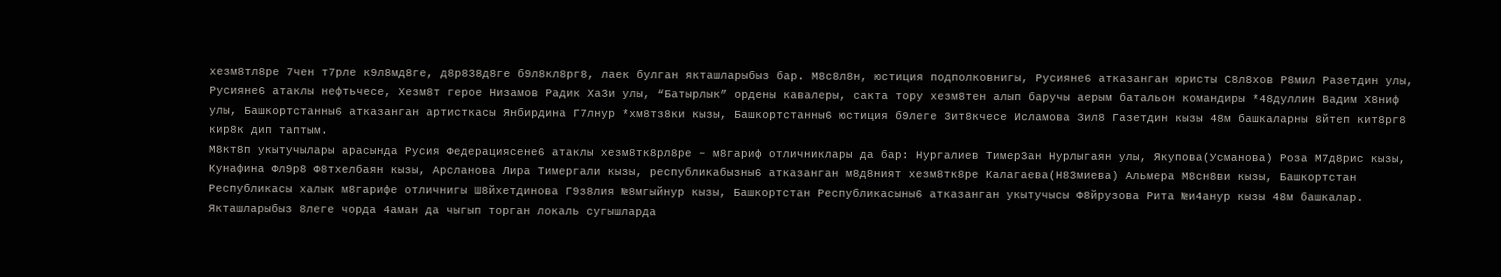хезм8тл8ре 7чен т7рле к9л8мд8ге, д8р838д8ге б9л8кл8рг8, лаек булган якташларыбыз бар. М8с8л8н, юстиция подполковнигы, Русияне6 атказанган юристы С8л8хов Р8мил Разетдин улы, Русияне6 атаклы нефтьчесе, Хезм8т герое Низамов Радик Ха3и улы, “Батырлык” ордены кавалеры, сакта тору хезм8тен алып баручы аерым батальон командиры *48дуллин Вадим Х8ниф улы, Башкортстанны6 атказанган артисткасы Янбирдина Г7лнур *хм8тз8ки кызы, Башкортстанны6 юстиция б9леге 3ит8кчесе Исламова Зил8 Газетдин кызы 48м башкаларны 8йтеп кит8рг8 кир8к дип таптым.
М8кт8п укытучылары арасында Русия Федерациясене6 атаклы хезм8тк8рл8ре – м8гариф отличниклары да бар: Нургалиев Тимер3ан Нурлыгаян улы, Якупова(Усманова) Роза М7д8рис кызы, Кунафина Фл9р8 Ф8тхелбаян кызы, Арсланова Лира Тимергали кызы, республикабызны6 атказанган м8д8ният хезм8тк8ре Калагаева(Н83миева) Альмера М8сн8ви кызы, Башкортстан Республикасы халык м8гарифе отличнигы Ш8йхетдинова Г9з8лия №8мгыйнур кызы, Башкортстан Республикасыны6 атказанган укытучысы Ф8йрузова Рита №и4анур кызы 48м башкалар.
Якташларыбыз 8леге чорда 4аман да чыгып торган локаль сугышларда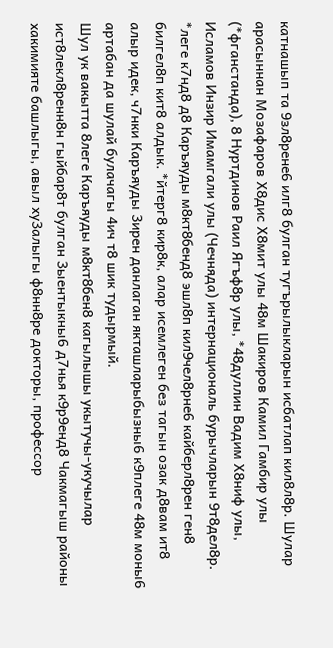катнашып та 9зл8рене6 илг8 булган тугърылыкларын исбатлап кил8л8р. Шулар арасыннан Мозафаров Х8дис Х8мит улы 48м Шакиров Камил Гамбир улы (*фганстанда), 8 Нуртдинов Раил Ягъф8р улы, *48дуллин Вадим Х8ниф улы, Исламов Инзир Имамгали улы (Чечняда) интернациональ бурычларын 9т8дел8р.
*леге к7нд8 д8 Каръяуды м8кт8бенд8 эшл8п кил9чел8рне6 кайберл8рен ген8 билгел8п кит8 алдык. *йтерг8 кир8к, алар исемлеген без тагын озак д8вам ит8 алыр идек, ч7нки Каръяуды 3ирен данлаган якташларыбызны6 к9плеге 48м моны6 артабан да шулай булачагы 4ич т8 шик тудырмый.
Шул ук вакытта 8леге Каръяуды м8кт8бен8 кагылышы укытучы-укучылар ист8лекл8ренн8н гыйбар8т булган 3ыентыкны6 д7нья к9р9енд8 Чакмагыш районы хакимияте башлыгы, авыл ху3алыгы ф8нн8ре докторы, профессор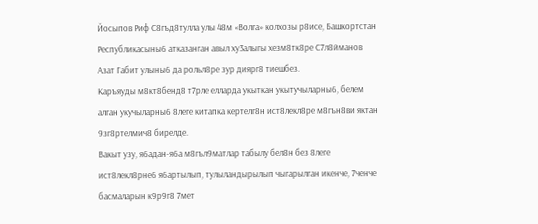Йосыпов Риф С8гъд8тулла улы 48м «Волга» колхозы р8исе, Башкортстан Республикасыны6 атказанган авыл ху3алыгы хезм8тк8ре С7л8йманов Азат Габит улыны6 да рольл8ре зур диярг8 тиешбез.
Каръяуды м8кт8бенд8 т7рле елларда укыткан укытучыларны6, белем алган укучыларны6 8леге китапка кертелг8н ист8лекл8ре м8гън8ви яктан 9зг8ртелмич8 бирелде.
Вакыт узу, я6адан-я6а м8гъл9матлар табылу бел8н без 8леге ист8лекл8рне6 я6артылып, тулыландырылып чыгарылган икенче, 7ченче басмаларын к9р9г8 7мет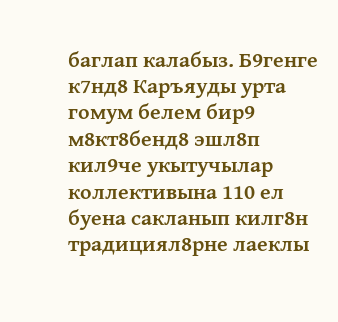баглап калабыз. Б9генге к7нд8 Каръяуды урта гомум белем бир9 м8кт8бенд8 эшл8п кил9че укытучылар коллективына 110 ел буена сакланып килг8н традициял8рне лаеклы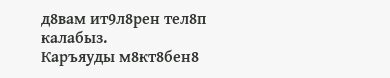д8вам ит9л8рен тел8п калабыз.
Каръяуды м8кт8бен8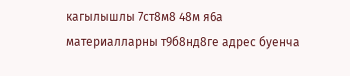кагылышлы 7ст8м8 48м я6а материалларны т9б8нд8ге адрес буенча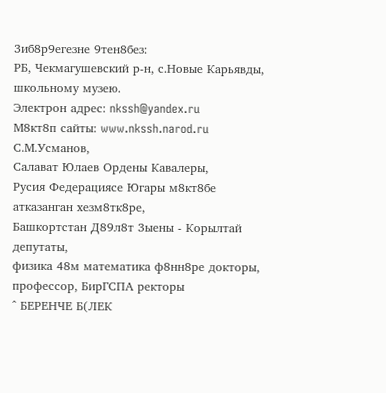3иб8р9егезне 9тен8без:
РБ, Чекмагушевский р-н, с.Новые Карьявды, школьному музею.
Электрон адрес: nkssh@yandex.ru
М8кт8п сайты: www.nkssh.narod.ru
С.М.Усманов,
Салават Юлаев Ордены Кавалеры,
Русия Федерациясе Югары м8кт8бе
атказанган хезм8тк8ре,
Башкортстан Д89л8т 3ыены - Корылтай депутаты,
физика 48м математика ф8нн8ре докторы,
профессор, БирГСПА ректоры
^ БЕРЕНЧЕ Б(ЛЕК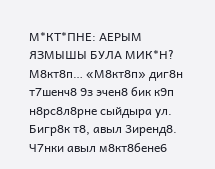М*КТ*ПНЕ: АЕРЫМ ЯЗМЫШЫ БУЛА МИК*Н?
М8кт8п… «М8кт8п» диг8н т7шенч8 9з эчен8 бик к9п н8рс8л8рне сыйдыра ул. Бигр8к т8, авыл 3иренд8. Ч7нки авыл м8кт8бене6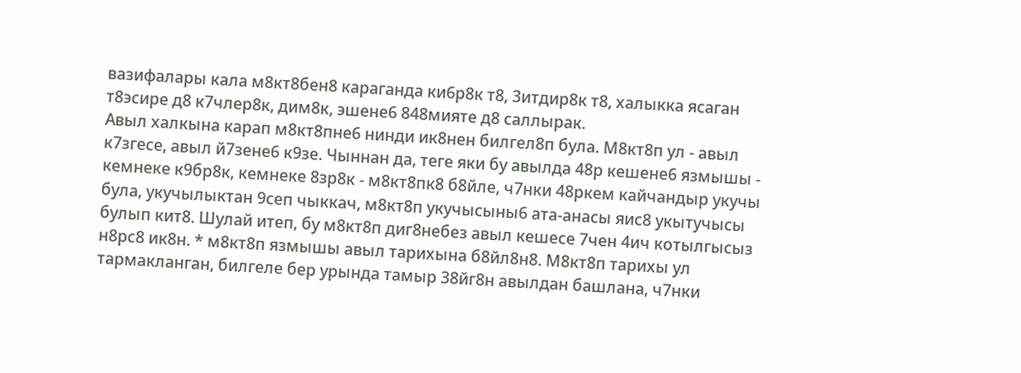вазифалары кала м8кт8бен8 караганда ки6р8к т8, 3итдир8к т8, халыкка ясаган т8эсире д8 к7члер8к, дим8к, эшене6 848мияте д8 саллырак.
Авыл халкына карап м8кт8пне6 нинди ик8нен билгел8п була. М8кт8п ул - авыл к7згесе, авыл й7зене6 к9зе. Чыннан да, теге яки бу авылда 48р кешене6 язмышы - кемнеке к9бр8к, кемнеке 8зр8к - м8кт8пк8 б8йле, ч7нки 48ркем кайчандыр укучы була, укучылыктан 9сеп чыккач, м8кт8п укучысыны6 ата-анасы яис8 укытучысы булып кит8. Шулай итеп, бу м8кт8п диг8небез авыл кешесе 7чен 4ич котылгысыз н8рс8 ик8н. * м8кт8п язмышы авыл тарихына б8йл8н8. М8кт8п тарихы ул тармакланган, билгеле бер урында тамыр 38йг8н авылдан башлана, ч7нки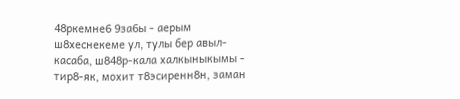48ркемне6 9за6ы - аерым ш8хеснекеме ул, тулы бер авыл-касаба, ш848р-кала халкыныкымы - тир8-як, мохит т8эсиренн8н, заман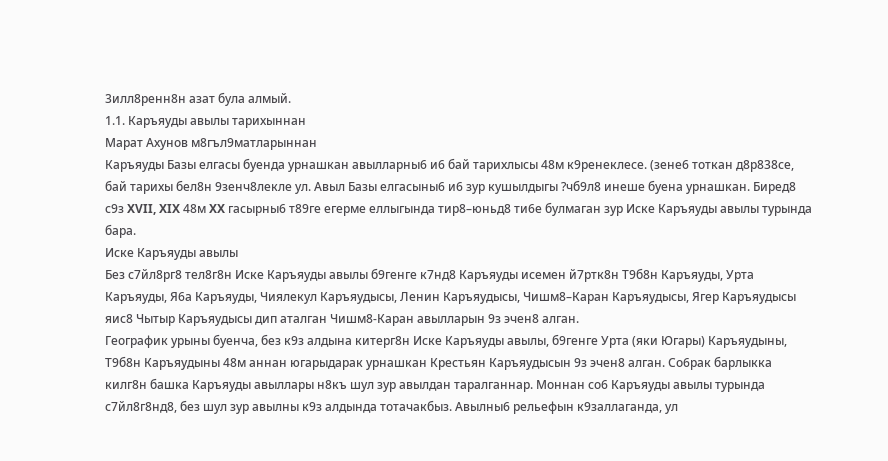3илл8ренн8н азат була алмый.
1.1. Каръяуды авылы тарихыннан
Марат Ахунов м8гъл9матларыннан
Каръяуды Базы елгасы буенда урнашкан авылларны6 и6 бай тарихлысы 48м к9ренеклесе. (зене6 тоткан д8р838се, бай тарихы бел8н 9зенч8лекле ул. Авыл Базы елгасыны6 и6 зур кушылдыгы ?чб9л8 инеше буена урнашкан. Биред8 с9з XVII, XIX 48м XX гасырны6 т89ге егерме еллыгында тир8–юньд8 ти6е булмаган зур Иске Каръяуды авылы турында бара.
Иске Каръяуды авылы
Без с7йл8рг8 тел8г8н Иске Каръяуды авылы б9генге к7нд8 Каръяуды исемен й7ртк8н Т9б8н Каръяуды, Урта Каръяуды, Я6а Каръяуды, Чиялекул Каръяудысы, Ленин Каръяудысы, Чишм8–Каран Каръяудысы, Ягер Каръяудысы яис8 Чытыр Каръяудысы дип аталган Чишм8-Каран авылларын 9з эчен8 алган.
Географик урыны буенча, без к9з алдына китерг8н Иске Каръяуды авылы, б9генге Урта (яки Югары) Каръяудыны, Т9б8н Каръяудыны 48м аннан югарыдарак урнашкан Крестьян Каръяудысын 9з эчен8 алган. Со6рак барлыкка килг8н башка Каръяуды авыллары н8къ шул зур авылдан таралганнар. Моннан со6 Каръяуды авылы турында с7йл8г8нд8, без шул зур авылны к9з алдында тотачакбыз. Авылны6 рельефын к9заллаганда, ул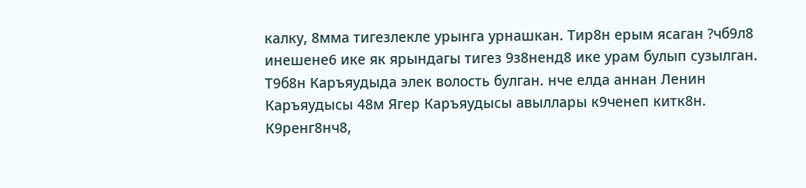калку, 8мма тигезлекле урынга урнашкан. Тир8н ерым ясаган ?чб9л8 инешене6 ике як ярындагы тигез 9з8ненд8 ике урам булып сузылган.
Т9б8н Каръяудыда элек волость булган. нче елда аннан Ленин Каръяудысы 48м Ягер Каръяудысы авыллары к9ченеп китк8н. К9ренг8нч8,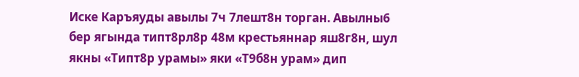Иске Каръяуды авылы 7ч 7лешт8н торган. Авылны6 бер ягында типт8рл8р 48м крестьяннар яш8г8н, шул якны «Типт8р урамы» яки «Т9б8н урам» дип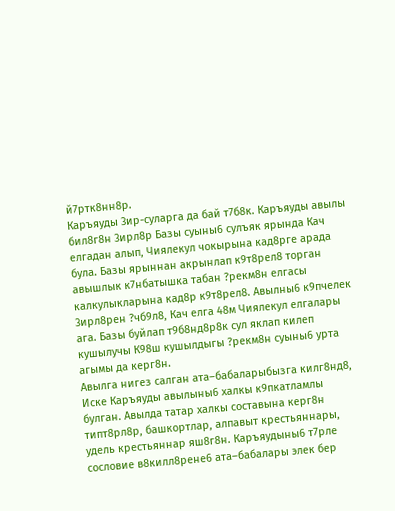й7ртк8нн8р.
Каръяуды 3ир-суларга да бай т7б8к. Каръяуды авылы бил8г8н 3ирл8р Базы суыны6 сулъяк ярында Кач елгадан алып, Чиялекул чокырына кад8рге арада була. Базы ярыннан акрынлап к9т8рел8 торган авышлык к7нбатышка табан ?рекм8н елгасы калкулыкларына кад8р к9т8рел8. Авылны6 к9пчелек 3ирл8рен ?чб9л8, Кач елга 48м Чиялекул елгалары ага. Базы буйлап т9б8нд8р8к сул яклап килеп кушылучы К98ш кушылдыгы ?рекм8н суыны6 урта агымы да керг8н.
Авылга нигез салган ата–бабаларыбызга килг8нд8, Иске Каръяуды авылыны6 халкы к9пкатламлы булган. Авылда татар халкы составына керг8н типт8рл8р, башкортлар, алпавыт крестьяннары, удель крестьяннар яш8г8н. Каръяудыны6 т7рле сословие в8килл8рене6 ата–бабалары элек бер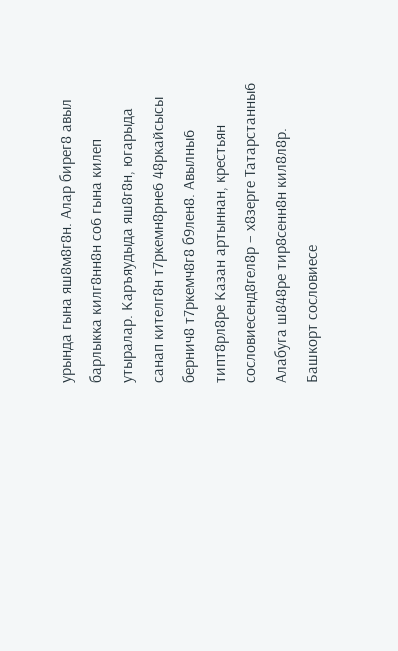урында гына яш8м8г8н. Алар бирег8 авыл барлыкка килг8нн8н со6 гына килеп утыралар. Каръяудыда яш8г8н, югарыда санап кителг8н т7ркемн8рне6 48ркайсысы бернич8 т7ркемч8г8 б9лен8. Авылны6 типт8рл8ре Казан артыннан, крестьян сословиесенд8гел8р – х8зерге Татарстанны6 Алабуга ш848ре тир8сенн8н кил8л8р. Башкорт сословиесе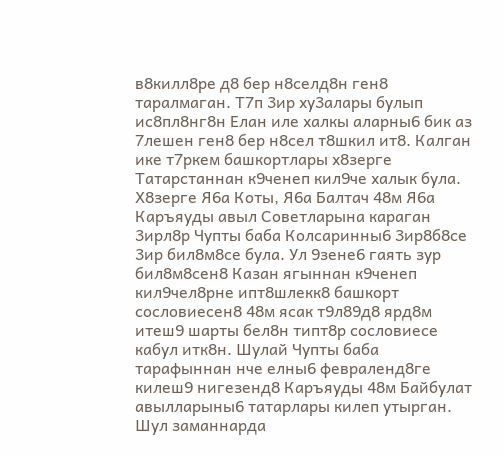в8килл8ре д8 бер н8селд8н ген8 таралмаган. Т7п 3ир ху3алары булып ис8пл8нг8н Елан иле халкы аларны6 бик аз 7лешен ген8 бер н8сел т8шкил ит8. Калган ике т7ркем башкортлары х8зерге Татарстаннан к9ченеп кил9че халык була.
Х8зерге Я6а Коты, Я6а Балтач 48м Я6а Каръяуды авыл Советларына караган 3ирл8р Чупты баба Колсаринны6 3ир8б8се 3ир бил8м8се була. Ул 9зене6 гаять зур бил8м8сен8 Казан ягыннан к9ченеп кил9чел8рне ипт8шлекк8 башкорт сословиесен8 48м ясак т9л89д8 ярд8м итеш9 шарты бел8н типт8р сословиесе кабул итк8н. Шулай Чупты баба тарафыннан нче елны6 февраленд8ге килеш9 нигезенд8 Каръяуды 48м Байбулат авылларыны6 татарлары килеп утырган. Шул заманнарда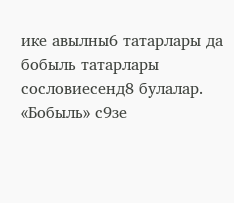ике авылны6 татарлары да бобыль татарлары сословиесенд8 булалар. «Бобыль» с9зе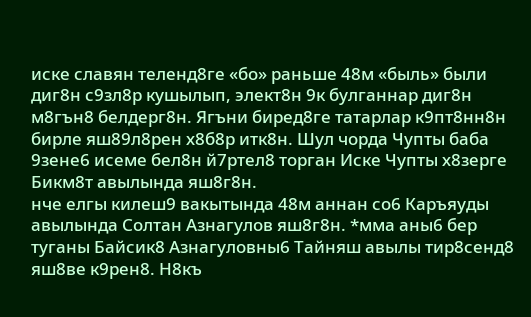иске славян теленд8ге «бо» раньше 48м «быль» были диг8н с9зл8р кушылып, элект8н 9к булганнар диг8н м8гън8 белдерг8н. Ягъни биред8ге татарлар к9пт8нн8н бирле яш89л8рен х8б8р итк8н. Шул чорда Чупты баба 9зене6 исеме бел8н й7ртел8 торган Иске Чупты х8зерге Бикм8т авылында яш8г8н.
нче елгы килеш9 вакытында 48м аннан со6 Каръяуды авылында Солтан Азнагулов яш8г8н. *мма аны6 бер туганы Байсик8 Азнагуловны6 Тайняш авылы тир8сенд8 яш8ве к9рен8. Н8къ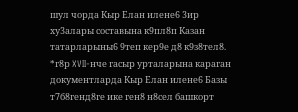шул чорда Кыр Елан илене6 3ир ху3алары составына к9пл8п Казан татарларыны6 9теп кер9е д8 к9з8тел8. *г8р XVII-нче гасыр урталарына караган документларда Кыр Елан илене6 Базы т7б8генд8ге ике ген8 н8сел башкорт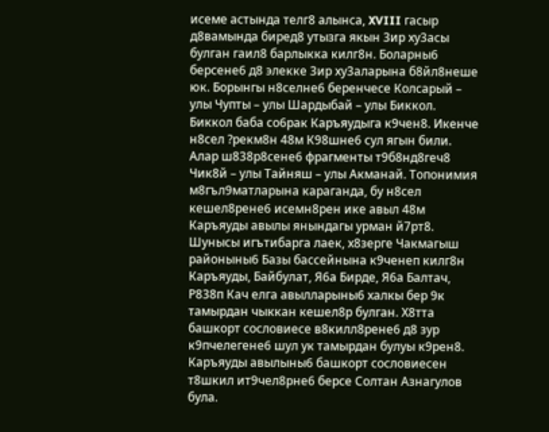исеме астында телг8 алынса, XVIII гасыр д8вамында биред8 утызга якын 3ир ху3асы булган гаил8 барлыкка килг8н. Боларны6 берсене6 д8 элекке 3ир ху3аларына б8йл8неше юк. Борынгы н8селне6 беренчесе Колсарый – улы Чупты – улы Шардыбай – улы Биккол. Биккол баба со6рак Каръяудыга к9чен8. Икенче н8сел ?рекм8н 48м К98шне6 сул ягын били. Алар ш838р8сене6 фрагменты т9б8нд8геч8 Чик8й – улы Тайняш – улы Акманай. Топонимия м8гъл9матларына караганда, бу н8сел кешел8рене6 исемн8рен ике авыл 48м Каръяуды авылы янындагы урман й7рт8.
Шунысы игътибарга лаек, х8зерге Чакмагыш районыны6 Базы бассейнына к9ченеп килг8н Каръяуды, Байбулат, Я6а Бирде, Я6а Балтач, Р838п Кач елга авылларыны6 халкы бер 9к тамырдан чыккан кешел8р булган. Х8тта башкорт сословиесе в8килл8рене6 д8 зур к9пчелегене6 шул ук тамырдан булуы к9рен8.
Каръяуды авылыны6 башкорт сословиесен т8шкил ит9чел8рне6 берсе Солтан Азнагулов була.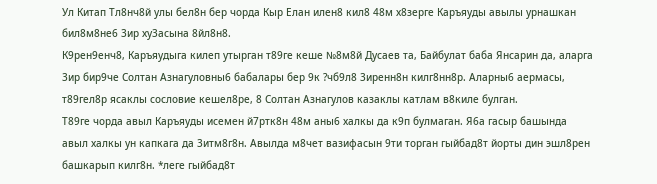Ул Китап Тл8нч8й улы бел8н бер чорда Кыр Елан илен8 кил8 48м х8зерге Каръяуды авылы урнашкан бил8м8не6 3ир ху3асына 8йл8н8.
К9рен9енч8, Каръяудыга килеп утырган т89ге кеше №8м8й Дусаев та, Байбулат баба Янсарин да, аларга 3ир бир9че Солтан Азнагуловны6 бабалары бер 9к ?чб9л8 3иренн8н килг8нн8р. Аларны6 аермасы, т89гел8р ясаклы сословие кешел8ре, 8 Солтан Азнагулов казаклы катлам в8киле булган.
Т89ге чорда авыл Каръяуды исемен й7ртк8н 48м аны6 халкы да к9п булмаган. Я6а гасыр башында авыл халкы ун капкага да 3итм8г8н. Авылда м8чет вазифасын 9ти торган гыйбад8т йорты дин эшл8рен башкарып килг8н. *леге гыйбад8т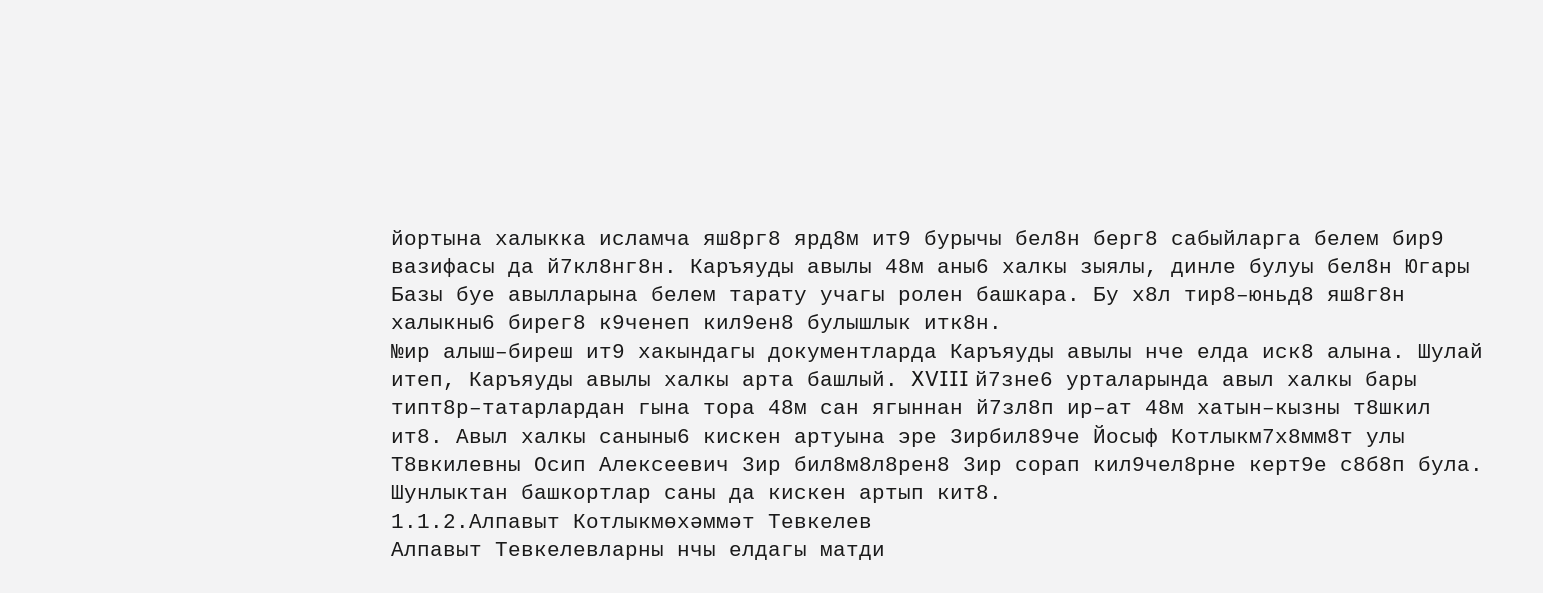йортына халыкка исламча яш8рг8 ярд8м ит9 бурычы бел8н берг8 сабыйларга белем бир9 вазифасы да й7кл8нг8н. Каръяуды авылы 48м аны6 халкы зыялы, динле булуы бел8н Югары Базы буе авылларына белем тарату учагы ролен башкара. Бу х8л тир8–юньд8 яш8г8н халыкны6 бирег8 к9ченеп кил9ен8 булышлык итк8н.
№ир алыш–биреш ит9 хакындагы документларда Каръяуды авылы нче елда иск8 алына. Шулай итеп, Каръяуды авылы халкы арта башлый. XVIII й7зне6 урталарында авыл халкы бары типт8р–татарлардан гына тора 48м сан ягыннан й7зл8п ир–ат 48м хатын–кызны т8шкил ит8. Авыл халкы саныны6 кискен артуына эре 3ирбил89че Йосыф Котлыкм7х8мм8т улы Т8вкилевны Осип Алексеевич 3ир бил8м8л8рен8 3ир сорап кил9чел8рне керт9е с8б8п була. Шунлыктан башкортлар саны да кискен артып кит8.
1.1.2.Алпавыт Котлыкмөхәммәт Тевкелев
Алпавыт Тевкелевларны нчы елдагы матди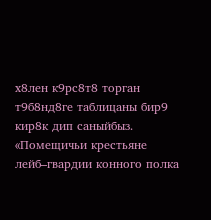х8лен к9рс8т8 торган т9б8нд8ге таблицаны бир9 кир8к дип саныйбыз.
«Помещичьи крестьяне лейб–гвардии конного полка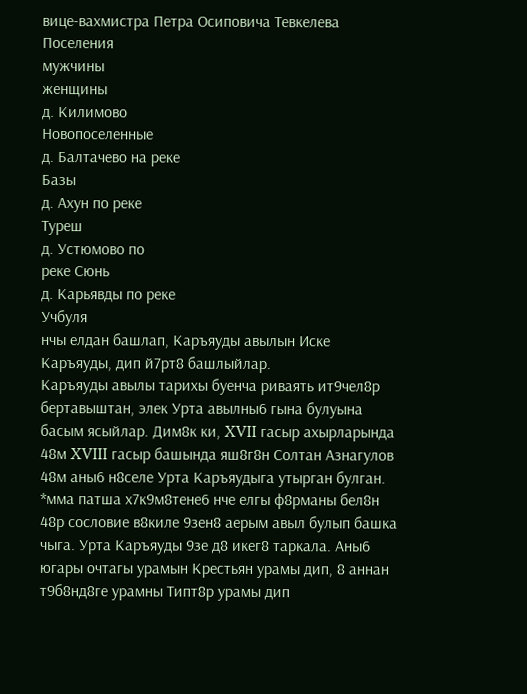вице-вахмистра Петра Осиповича Тевкелева
Поселения
мужчины
женщины
д. Килимово
Новопоселенные
д. Балтачево на реке
Базы
д. Ахун по реке
Туреш
д. Устюмово по
реке Сюнь
д. Карьявды по реке
Учбуля
нчы елдан башлап, Каръяуды авылын Иске Каръяуды, дип й7рт8 башлыйлар.
Каръяуды авылы тарихы буенча риваять ит9чел8р бертавыштан, элек Урта авылны6 гына булуына басым ясыйлар. Дим8к ки, XVII гасыр ахырларында 48м XVIII гасыр башында яш8г8н Солтан Азнагулов 48м аны6 н8селе Урта Каръяудыга утырган булган. *мма патша х7к9м8тене6 нче елгы ф8рманы бел8н 48р сословие в8киле 9зен8 аерым авыл булып башка чыга. Урта Каръяуды 9зе д8 икег8 таркала. Аны6 югары очтагы урамын Крестьян урамы дип, 8 аннан т9б8нд8ге урамны Типт8р урамы дип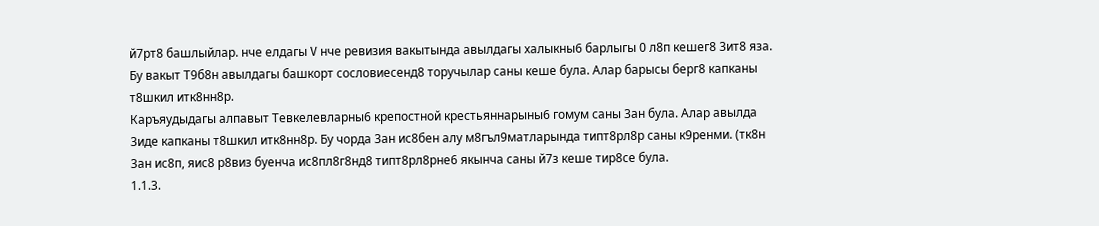й7рт8 башлыйлар. нче елдагы V нче ревизия вакытында авылдагы халыкны6 барлыгы 0 л8п кешег8 3ит8 яза. Бу вакыт Т9б8н авылдагы башкорт сословиесенд8 торучылар саны кеше була. Алар барысы берг8 капканы т8шкил итк8нн8р.
Каръяудыдагы алпавыт Тевкелевларны6 крепостной крестьяннарыны6 гомум саны 3ан була. Алар авылда 3иде капканы т8шкил итк8нн8р. Бу чорда 3ан ис8бен алу м8гъл9матларында типт8рл8р саны к9ренми. (тк8н 3ан ис8п, яис8 р8виз буенча ис8пл8г8нд8 типт8рл8рне6 якынча саны й7з кеше тир8се була.
1.1.3.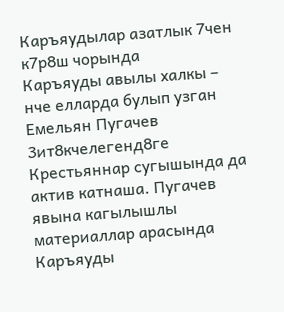Каръяудылар азатлык 7чен к7р8ш чорында
Каръяуды авылы халкы – нче елларда булып узган Емельян Пугачев 3ит8кчелегенд8ге Крестьяннар сугышында да актив катнаша. Пугачев явына кагылышлы материаллар арасында Каръяуды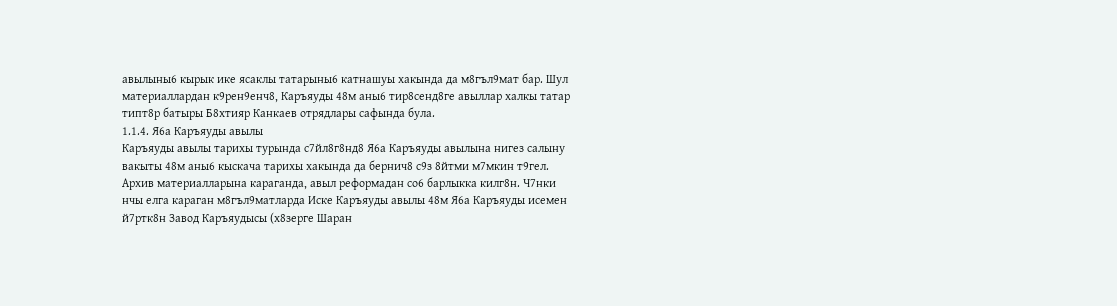авылыны6 кырык ике ясаклы татарыны6 катнашуы хакында да м8гъл9мат бар. Шул материаллардан к9рен9енч8, Каръяуды 48м аны6 тир8сенд8ге авыллар халкы татар типт8р батыры Б8хтияр Канкаев отрядлары сафында була.
1.1.4. Я6а Каръяуды авылы
Каръяуды авылы тарихы турында с7йл8г8нд8 Я6а Каръяуды авылына нигез салыну вакыты 48м аны6 кыскача тарихы хакында да бернич8 с9з 8йтми м7мкин т9гел.
Архив материалларына караганда, авыл реформадан со6 барлыкка килг8н. Ч7нки нчы елга караган м8гъл9матларда Иске Каръяуды авылы 48м Я6а Каръяуды исемен й7ртк8н Завод Каръяудысы (х8зерге Шаран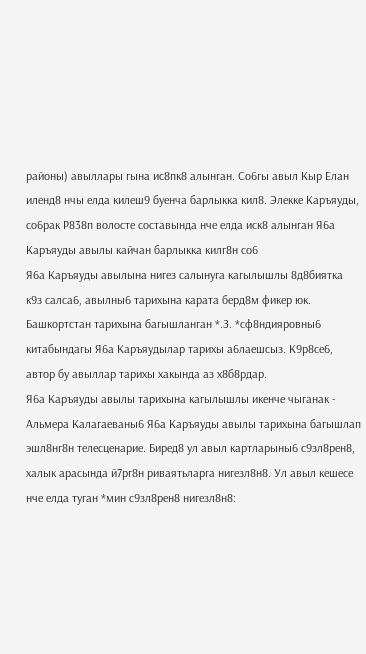районы) авыллары гына ис8пк8 алынган. Со6гы авыл Кыр Елан иленд8 нчы елда килеш9 буенча барлыкка кил8. Элекке Каръяуды, со6рак Р838п волосте составында нче елда иск8 алынган Я6а Каръяуды авылы кайчан барлыкка килг8н со6
Я6а Каръяуды авылына нигез салынуга кагылышлы 8д8биятка к9з салса6, авылны6 тарихына карата берд8м фикер юк. Башкортстан тарихына багышланган *.З. *сф8ндияровны6 китабындагы Я6а Каръяудылар тарихы а6лаешсыз. К9р8се6, автор бу авыллар тарихы хакында аз х8б8рдар.
Я6а Каръяуды авылы тарихына кагылышлы икенче чыганак - Альмера Калагаеваны6 Я6а Каръяуды авылы тарихына багышлап эшл8нг8н телесценарие. Биред8 ул авыл картларыны6 с9зл8рен8, халык арасында й7рг8н риваятьларга нигезл8н8. Ул авыл кешесе нче елда туган *мин с9зл8рен8 нигезл8н8: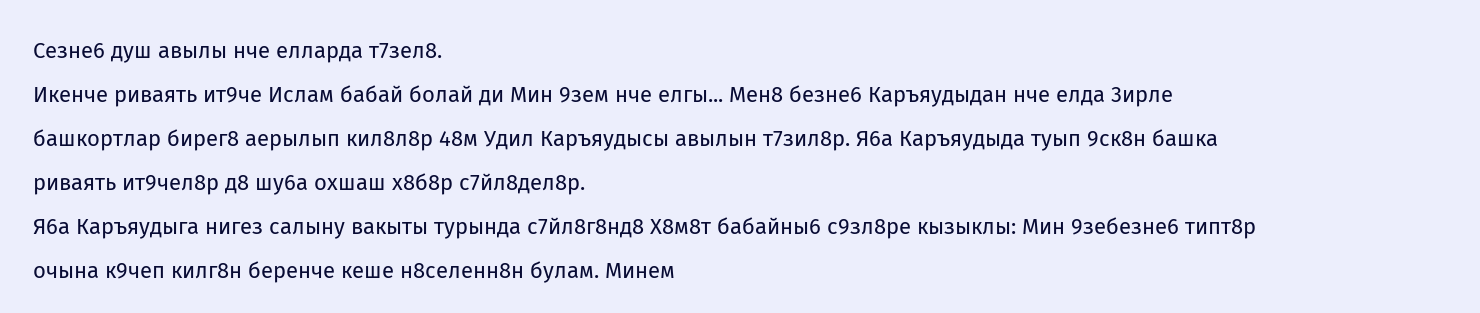Сезне6 душ авылы нче елларда т7зел8.
Икенче риваять ит9че Ислам бабай болай ди Мин 9зем нче елгы... Мен8 безне6 Каръяудыдан нче елда 3ирле башкортлар бирег8 аерылып кил8л8р 48м Удил Каръяудысы авылын т7зил8р. Я6а Каръяудыда туып 9ск8н башка риваять ит9чел8р д8 шу6а охшаш х8б8р с7йл8дел8р.
Я6а Каръяудыга нигез салыну вакыты турында с7йл8г8нд8 Х8м8т бабайны6 с9зл8ре кызыклы: Мин 9зебезне6 типт8р очына к9чеп килг8н беренче кеше н8селенн8н булам. Минем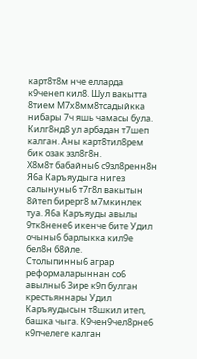карт8т8м нче елларда к9ченеп кил8. Шул вакытта 8тием М7х8мм8тсадыйкка нибары 7ч яшь чамасы була. Килг8нд8 ул арбадан т7шеп калган. Аны карт8тил8рем бик озак эзл8г8н.
Х8м8т бабайны6 с9зл8ренн8н Я6а Каръяудыга нигез салынуны6 т7г8л вакытын 8йтеп бирерг8 м7мкинлек туа. Я6а Каръяуды авылы 9тк8нене6 икенче бите Удил очыны6 барлыкка кил9е бел8н б8йле.
Столыпинны6 аграр реформаларыннан со6 авылны6 3ире к9п булган крестьяннары Удил Каръяудысын т8шкил итеп, башка чыга. К9чен9чел8рне6 к9пчелеге калган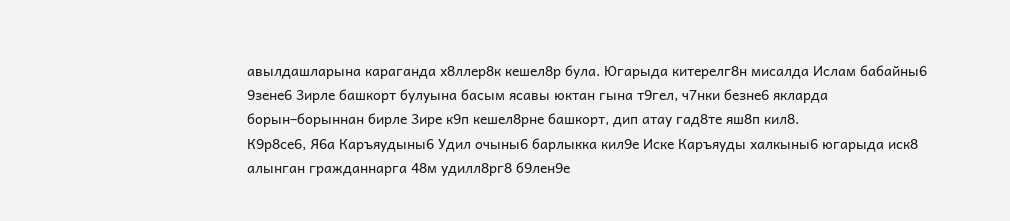авылдашларына караганда х8ллер8к кешел8р була. Югарыда китерелг8н мисалда Ислам бабайны6 9зене6 3ирле башкорт булуына басым ясавы юктан гына т9гел, ч7нки безне6 якларда борын–борыннан бирле 3ире к9п кешел8рне башкорт, дип атау гад8те яш8п кил8.
К9р8се6, Я6а Каръяудыны6 Удил очыны6 барлыкка кил9е Иске Каръяуды халкыны6 югарыда иск8 алынган гражданнарга 48м удилл8рг8 б9лен9е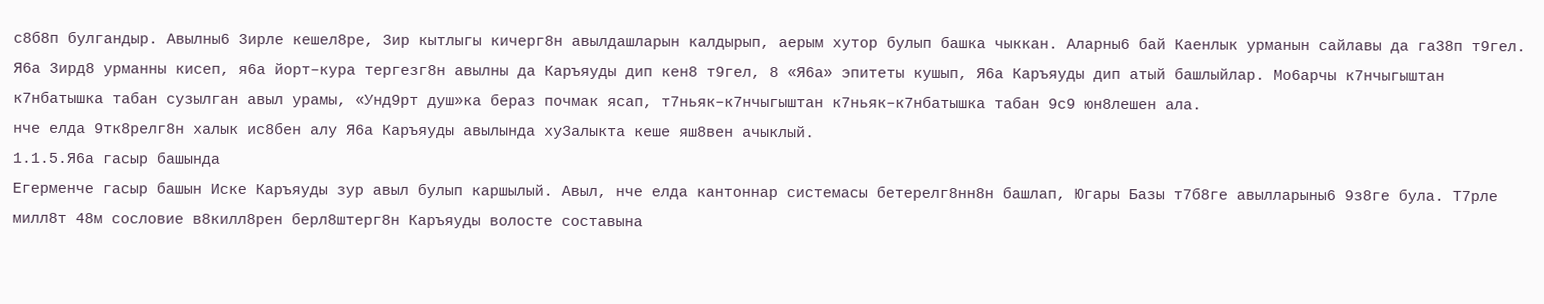с8б8п булгандыр. Авылны6 3ирле кешел8ре, 3ир кытлыгы кичерг8н авылдашларын калдырып, аерым хутор булып башка чыккан. Аларны6 бай Каенлык урманын сайлавы да га38п т9гел. Я6а 3ирд8 урманны кисеп, я6а йорт–кура тергезг8н авылны да Каръяуды дип кен8 т9гел, 8 «Я6а» эпитеты кушып, Я6а Каръяуды дип атый башлыйлар. Мо6арчы к7нчыгыштан к7нбатышка табан сузылган авыл урамы, «Унд9рт душ»ка бераз почмак ясап, т7ньяк–к7нчыгыштан к7ньяк–к7нбатышка табан 9с9 юн8лешен ала.
нче елда 9тк8релг8н халык ис8бен алу Я6а Каръяуды авылында ху3алыкта кеше яш8вен ачыклый.
1.1.5.Я6а гасыр башында
Егерменче гасыр башын Иске Каръяуды зур авыл булып каршылый. Авыл, нче елда кантоннар системасы бетерелг8нн8н башлап, Югары Базы т7б8ге авылларыны6 9з8ге була. Т7рле милл8т 48м сословие в8килл8рен берл8штерг8н Каръяуды волосте составына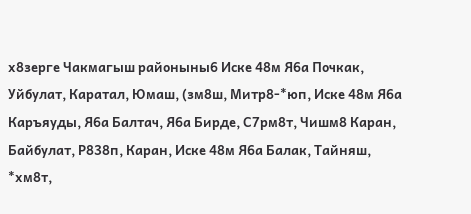х8зерге Чакмагыш районыны6 Иске 48м Я6а Почкак, Уйбулат, Каратал, Юмаш, (зм8ш, Митр8-*юп, Иске 48м Я6а Каръяуды, Я6а Балтач, Я6а Бирде, С7рм8т, Чишм8 Каран, Байбулат, Р838п, Каран, Иске 48м Я6а Балак, Тайняш, *хм8т,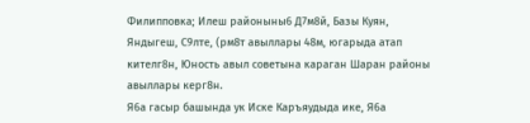Филипповка; Илеш районыны6 Д7м8й, Базы Куян, Яндыгеш, С9лте, (рм8т авыллары 48м, югарыда атап кителг8н, Юность авыл советына караган Шаран районы авыллары керг8н.
Я6а гасыр башында ук Иске Каръяудыда ике, Я6а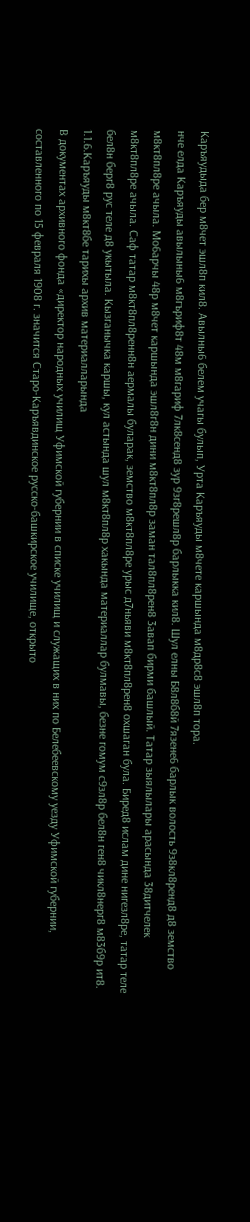Каръяудыда бер м8чет эшл8п кил8. Авылны6 белем учагы булып, Урта Каръяуды м8чете каршында м8др8с8 эшл8п тора.
нче елда Каръяуды авылыны6 м8гъриф8т 48м м8гариф 7лк8сенд8 зур 9зг8решл8р барлыкка кил8. Шул елны Б8л8б8й 7язене6 барлык волость 9з8кл8ренд8 д8 земство м8кт8пл8ре ачыла. Мо6арчы 48р м8чет каршында эшл8г8н дини м8кт8пл8р заман тал8пл8рен8 3авап бирми башлый. Татар зыялылары арасында 38дитчелек м8кт8пл8ре ачыла. Саф татар м8кт8пл8ренн8н аермалы буларак, земство м8кт8пл8ре урыс д7ньяви м8кт8пл8рен8 охшаган була. Биред8 ислам дине нигезл8ре, татар теле бел8н берг8 рус теле д8 укытыла. Кызганычка каршы, кул астында шул м8кт8пл8р хакында материаллар булмавы, безне гомум с9зл8р бел8н ген8 чикл8нерг8 м83б9р ит8.
1.1.6.Каръяуды м8кт8бе тарихы архив материалларында
В документах архивного фонда «директор народных училищ Уфимской губернии в списке училищ и служащих в них по Белебеевскому уезду Уфимской губернии, составленного по 15 февраля 1908 г. значится Старо-Каръявдинское русско-башкирское училище, открыто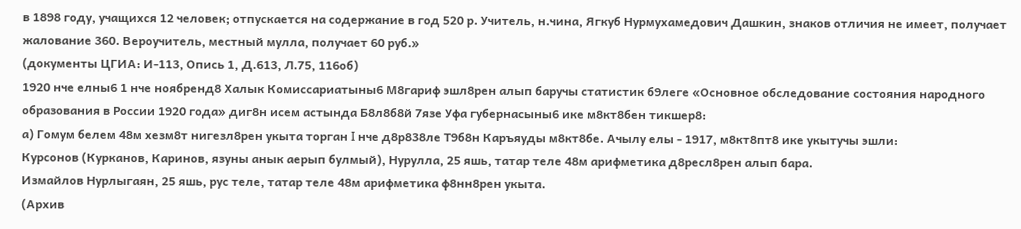в 1898 году, учащихся 12 человек; отпускается на содержание в год 520 р. Учитель, н.чина, Ягкуб Нурмухамедович Дашкин, знаков отличия не имеет, получает жалование 360. Вероучитель, местный мулла, получает 60 руб.»
(документы ЦГИА: И-113, Опись 1, Д.613, Л.75, 116об)
1920 нче елны6 1 нче ноябренд8 Халык Комиссариатыны6 М8гариф эшл8рен алып баручы статистик б9леге «Основное обследование состояния народного образования в России 1920 года» диг8н исем астында Б8л8б8й 7язе Уфа губернасыны6 ике м8кт8бен тикшер8:
а) Гомум белем 48м хезм8т нигезл8рен укыта торган I нче д8р838ле Т9б8н Каръяуды м8кт8бе. Ачылу елы - 1917, м8кт8пт8 ике укытучы эшли:
Курсонов (Курканов, Каринов, язуны анык аерып булмый), Нурулла, 25 яшь, татар теле 48м арифметика д8ресл8рен алып бара.
Измайлов Нурлыгаян, 25 яшь, рус теле, татар теле 48м арифметика ф8нн8рен укыта.
(Архив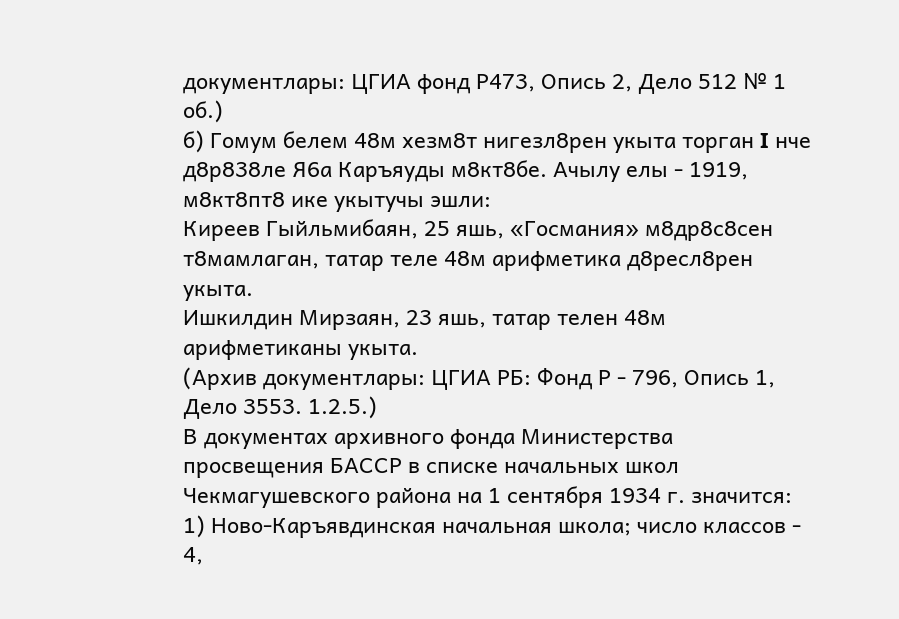документлары: ЦГИА фонд Р473, Опись 2, Дело 512 № 1 об.)
б) Гомум белем 48м хезм8т нигезл8рен укыта торган I нче д8р838ле Я6а Каръяуды м8кт8бе. Ачылу елы - 1919, м8кт8пт8 ике укытучы эшли:
Киреев Гыйльмибаян, 25 яшь, «Госмания» м8др8с8сен т8мамлаган, татар теле 48м арифметика д8ресл8рен укыта.
Ишкилдин Мирзаян, 23 яшь, татар телен 48м арифметиканы укыта.
(Архив документлары: ЦГИА РБ: Фонд Р - 796, Опись 1, Дело 3553. 1.2.5.)
В документах архивного фонда Министерства просвещения БАССР в списке начальных школ Чекмагушевского района на 1 сентября 1934 г. значится: 1) Ново-Каръявдинская начальная школа; число классов - 4,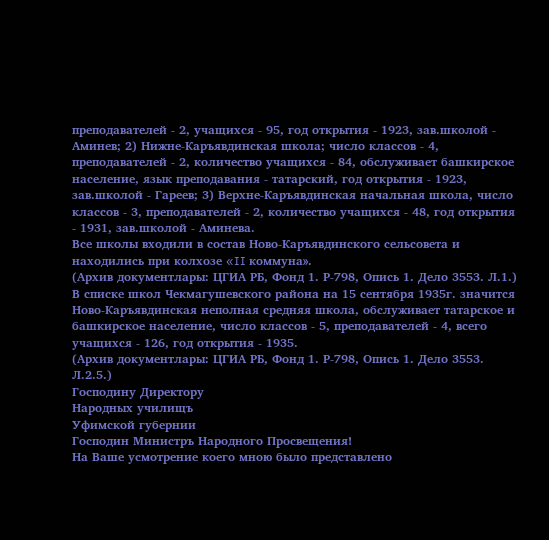преподавателей - 2, учащихся - 95, год открытия - 1923, зав.школой - Аминев; 2) Нижне-Каръявдинская школа; число классов - 4, преподавателей - 2, количество учащихся - 84, обслуживает башкирское население, язык преподавания - татарский, год открытия - 1923, зав.школой - Гареев; 3) Верхне-Каръявдинская начальная школа, число классов - 3, преподавателей - 2, количество учащихся - 48, год открытия - 1931, зав.школой - Аминева.
Все школы входили в состав Ново-Каръявдинского сельсовета и находились при колхозе «II коммуна».
(Архив документлары: ЦГИА РБ, Фонд 1. Р-798, Опись 1. Дело 3553. Л.1.)
В списке школ Чекмагушевского района на 15 сентября 1935г. значится Ново-Каръявдинская неполная средняя школа, обслуживает татарское и башкирское население, число классов - 5, преподавателей - 4, всего учащихся - 126, год открытия - 1935.
(Архив документлары: ЦГИА РБ, Фонд 1. Р-798, Опись 1. Дело 3553. Л.2.5.)
Господину Директору
Народных училищъ
Уфимской губернии
Господин Министръ Народного Просвещения!
На Ваше усмотрение коего мною было представлено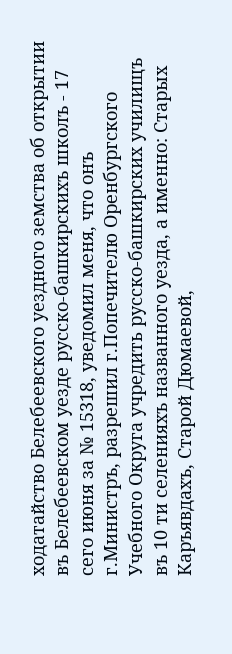ходатайство Белебеевского уездного земства об открытии въ Белебеевском уезде русско-башкирскихъ школъ - 17 сего июня за № 15318, уведомил меня, что онъ г.Министръ, разрешил г.Попечителю Оренбургского Учебного Округа учредить русско-башкирских училищъ въ 10 ти селенияхъ названного уезда, а именно: Старых Каръявдахъ, Старой Дюмаевой,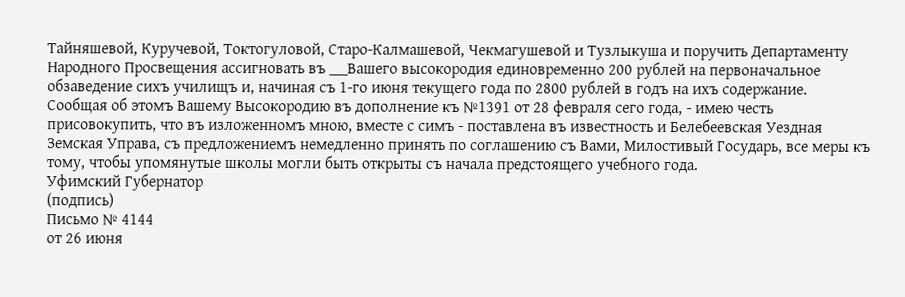Тайняшевой, Куручевой, Токтогуловой, Старо-Калмашевой, Чекмагушевой и Тузлыкуша и поручить Департаменту Народного Просвещения ассигновать въ ___Вашего высокородия единовременно 200 рублей на первоначальное обзаведение сихъ училищъ и, начиная съ 1-го июня текущего года по 2800 рублей в годъ на ихъ содержание.
Сообщая об этомъ Вашему Высокородию въ дополнение къ №1391 от 28 февраля сего года, - имею честь присовокупить, что въ изложенномъ мною, вместе с симъ - поставлена въ известность и Белебеевская Уездная Земская Управа, съ предложениемъ немедленно принять по соглашению съ Вами, Милостивый Государь, все меры къ тому, чтобы упомянутые школы могли быть открыты съ начала предстоящего учебного года.
Уфимский Губернатор
(подпись)
Письмо № 4144
от 26 июня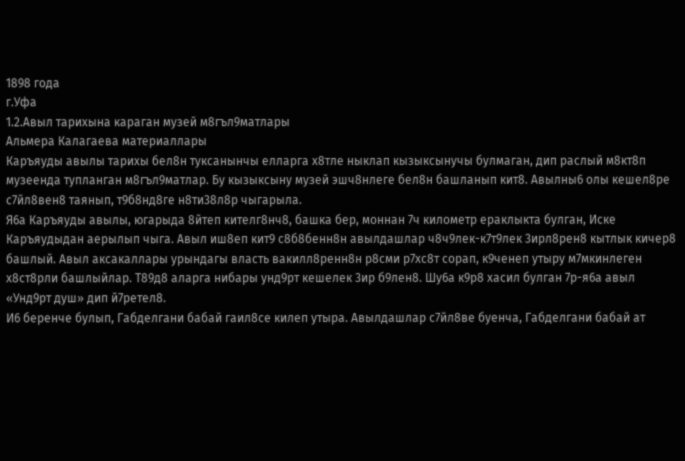1898 года
г.Уфа
1.2.Авыл тарихына караган музей м8гъл9матлары
Альмера Калагаева материаллары
Каръяуды авылы тарихы бел8н туксанынчы елларга х8тле ныклап кызыксынучы булмаган, дип раслый м8кт8п музеенда тупланган м8гъл9матлар. Бу кызыксыну музей эшч8нлеге бел8н башланып кит8. Авылны6 олы кешел8ре с7йл8вен8 таянып, т9б8нд8ге н8ти38л8р чыгарыла.
Я6а Каръяуды авылы, югарыда 8йтеп кителг8нч8, башка бер, моннан 7ч километр ераклыкта булган, Иске Каръяудыдан аерылып чыга. Авыл иш8еп кит9 с8б8бенн8н авылдашлар ч8ч9лек-к7т9лек 3ирл8рен8 кытлык кичер8 башлый. Авыл аксакаллары урындагы власть вакилл8ренн8н р8сми р7хс8т сорап, к9ченеп утыру м7мкинлеген х8ст8рли башлыйлар. Т89д8 аларга нибары унд9рт кешелек 3ир б9лен8. Шу6а к9р8 хасил булган 7р-я6а авыл «Унд9рт душ» дип й7ретел8.
И6 беренче булып, Габделгани бабай гаил8се килеп утыра. Авылдашлар с7йл8ве буенча, Габделгани бабай ат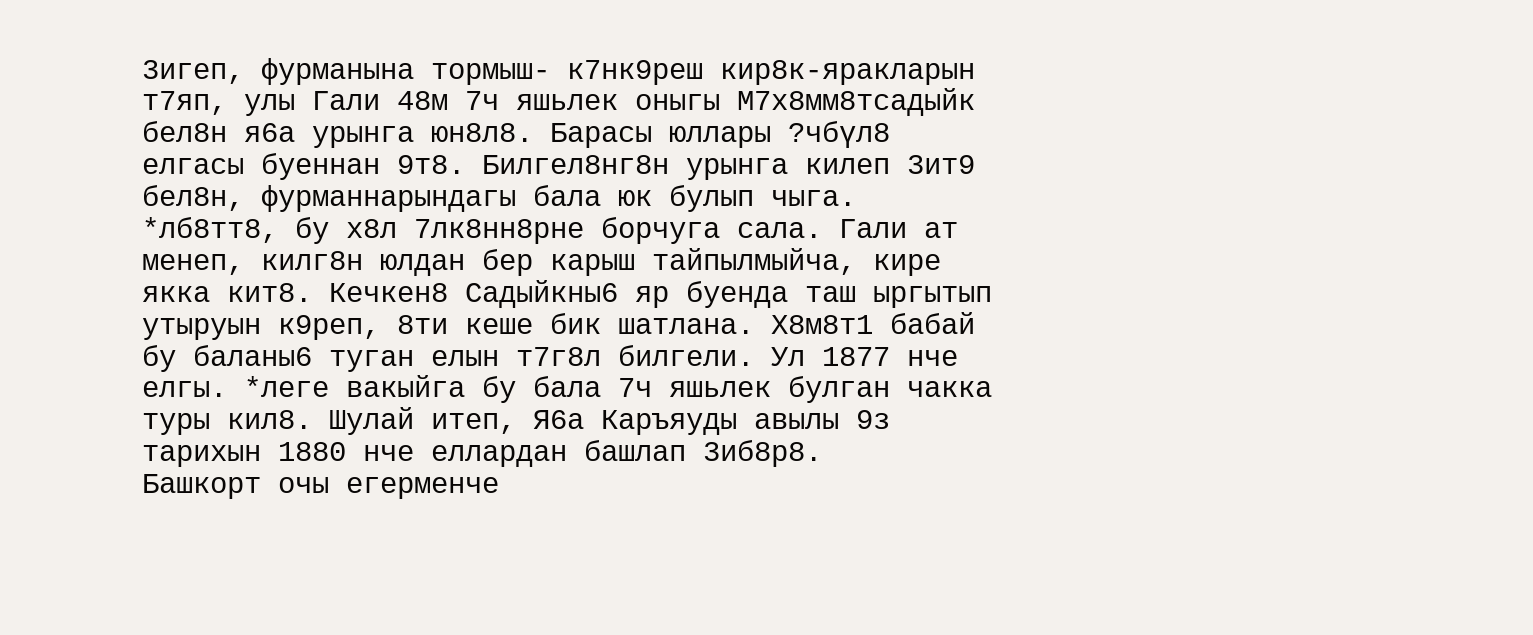3игеп, фурманына тормыш- к7нк9реш кир8к-яракларын т7яп, улы Гали 48м 7ч яшьлек оныгы М7х8мм8тсадыйк бел8н я6а урынга юн8л8. Барасы юллары ?чбүл8 елгасы буеннан 9т8. Билгел8нг8н урынга килеп 3ит9 бел8н, фурманнарындагы бала юк булып чыга. *лб8тт8, бу х8л 7лк8нн8рне борчуга сала. Гали ат менеп, килг8н юлдан бер карыш тайпылмыйча, кире якка кит8. Кечкен8 Садыйкны6 яр буенда таш ыргытып утыруын к9реп, 8ти кеше бик шатлана. Х8м8т1 бабай бу баланы6 туган елын т7г8л билгели. Ул 1877 нче елгы. *леге вакыйга бу бала 7ч яшьлек булган чакка туры кил8. Шулай итеп, Я6а Каръяуды авылы 9з тарихын 1880 нче еллардан башлап 3иб8р8.
Башкорт очы егерменче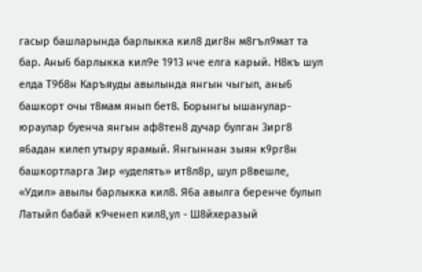гасыр башларында барлыкка кил8 диг8н м8гъл9мат та бар. Аны6 барлыкка кил9е 1913 нче елга карый. Н8къ шул елда Т9б8н Каръяуды авылында янгын чыгып, аны6 башкорт очы т8мам янып бет8. Борынгы ышанулар-юраулар буенча янгын аф8тен8 дучар булган 3ирг8 я6адан килеп утыру ярамый. Янгыннан зыян к9рг8н башкортларга 3ир «уделять» ит8л8р, шул р8вешле, «Удил» авылы барлыкка кил8. Я6а авылга беренче булып Латыйп бабай к9ченеп кил8,ул - Ш8йхеразый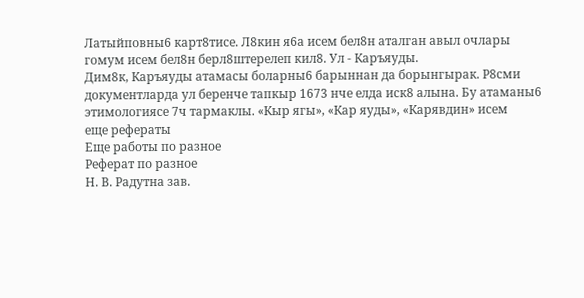Латыйповны6 карт8тисе. Л8кин я6а исем бел8н аталган авыл очлары гомум исем бел8н берл8штерелеп кил8. Ул - Каръяуды.
Дим8к, Каръяуды атамасы боларны6 барыннан да борынгырак. Р8сми документларда ул беренче тапкыр 1673 нче елда иск8 алына. Бу атаманы6 этимологиясе 7ч тармаклы. «Кыр ягы», «Кар яуды», «Карявдин» исем
еще рефераты
Еще работы по разное
Реферат по разное
Н. В. Радутна зав.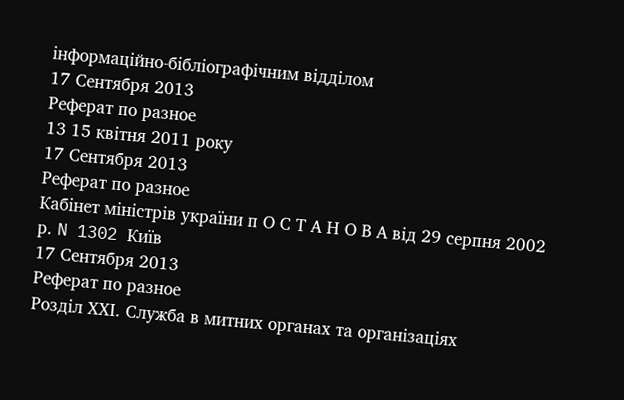інформаційно-бібліографічним відділом
17 Сентября 2013
Реферат по разное
13 15 квітня 2011 року
17 Сентября 2013
Реферат по разное
Кабінет міністрів україни п О С Т А Н О В А від 29 серпня 2002 р. N 1302 Київ
17 Сентября 2013
Реферат по разное
Розділ ХХІ. Служба в митних органах та організаціях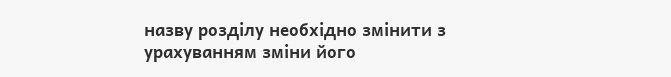назву розділу необхідно змінити з урахуванням зміни його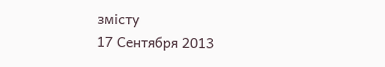змісту
17 Сентября 2013